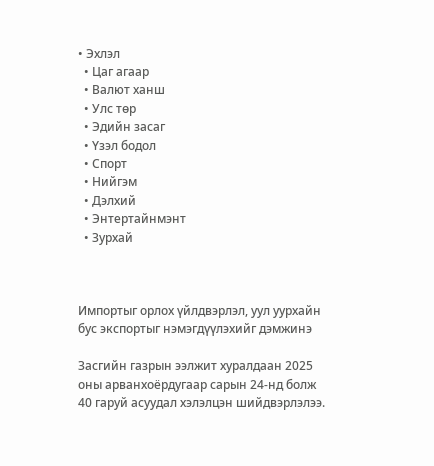• Эхлэл
  • Цаг агаар
  • Валют ханш
  • Улс төр
  • Эдийн засаг
  • Үзэл бодол
  • Спорт
  • Нийгэм
  • Дэлхий
  • Энтертайнмэнт
  • Зурхай



Импортыг орлох үйлдвэрлэл, уул уурхайн бус экспортыг нэмэгдүүлэхийг дэмжинэ

Засгийн газрын ээлжит хуралдаан 2025 оны арванхоёрдугаар сарын 24-нд болж 40 гаруй асуудал хэлэлцэн шийдвэрлэлээ.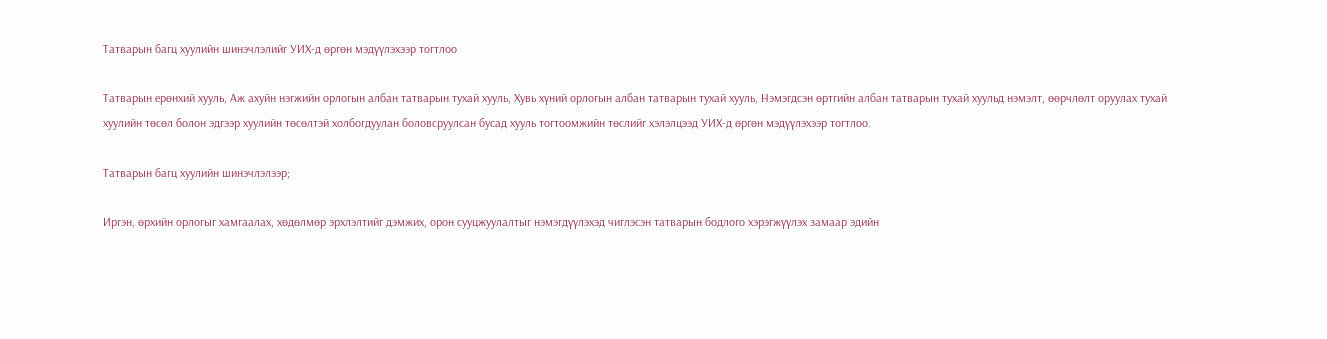Татварын багц хуулийн шинэчлэлийг УИХ-д өргөн мэдүүлэхээр тогтлоо

Татварын ерөнхий хууль, Аж ахуйн нэгжийн орлогын албан татварын тухай хууль, Хувь хүний орлогын албан татварын тухай хууль, Нэмэгдсэн өртгийн албан татварын тухай хуульд нэмэлт, өөрчлөлт оруулах тухай хуулийн төсөл болон эдгээр хуулийн төсөлтэй холбогдуулан боловсруулсан бусад хууль тогтоомжийн төслийг хэлэлцээд УИХ-д өргөн мэдүүлэхээр тогтлоо.

Татварын багц хуулийн шинэчлэлээр;

Иргэн, өрхийн орлогыг хамгаалах, хөдөлмөр эрхлэлтийг дэмжих, орон сууцжуулалтыг нэмэгдүүлэхэд чиглэсэн татварын бодлого хэрэгжүүлэх замаар эдийн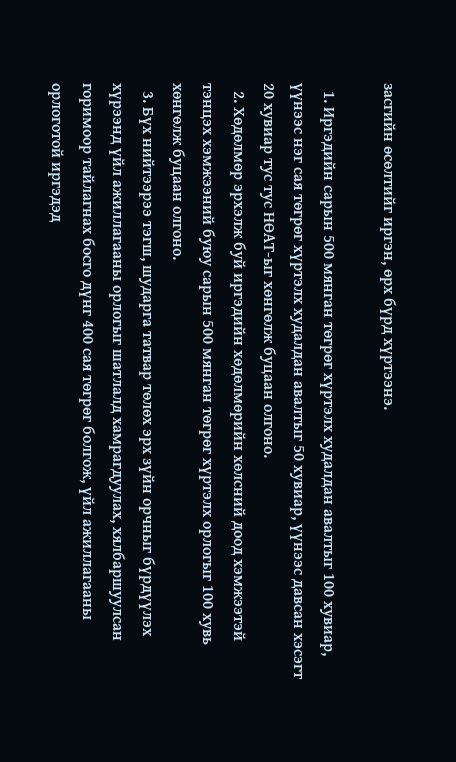засгийн өсөлтийг иргэн, өрх бүрд хүртээнэ.

  1. Иргэдийн сарын 500 мянган төгрөг хүртэлх худалдан авалтыг 100 хувиар, үүнээс нэг сая төгрөг хүртэлх худалдан авалтыг 50 хувиар, үүнээс давсан хэсэгт 20 хувиар тус тус НӨАТ-ыг хөнгөлж буцаан олгоно.
  2. Хөдөлмөр эрхэлж буй иргэдийн хөдөлмөрийн хөлсний доод хэмжээтэй тэнцэх хэмжээний буюу сарын 500 мянган төгрөг хүртэлх орлогыг 100 хувь хөнгөлж буцаан олгоно.
  3. Бүх нийтээрээ тэгш, шударга татвар төлөх эрх зүйн орчныг бүрдүүлэх хүрээнд үйл ажиллагааны орлогыг шатлалд хамрагдуулах, хялбаршуулсан горимоор тайлагнах босго дүнг 400 сая төгрөг болгож, үйл ажиллагааны орлоготой иргэдэд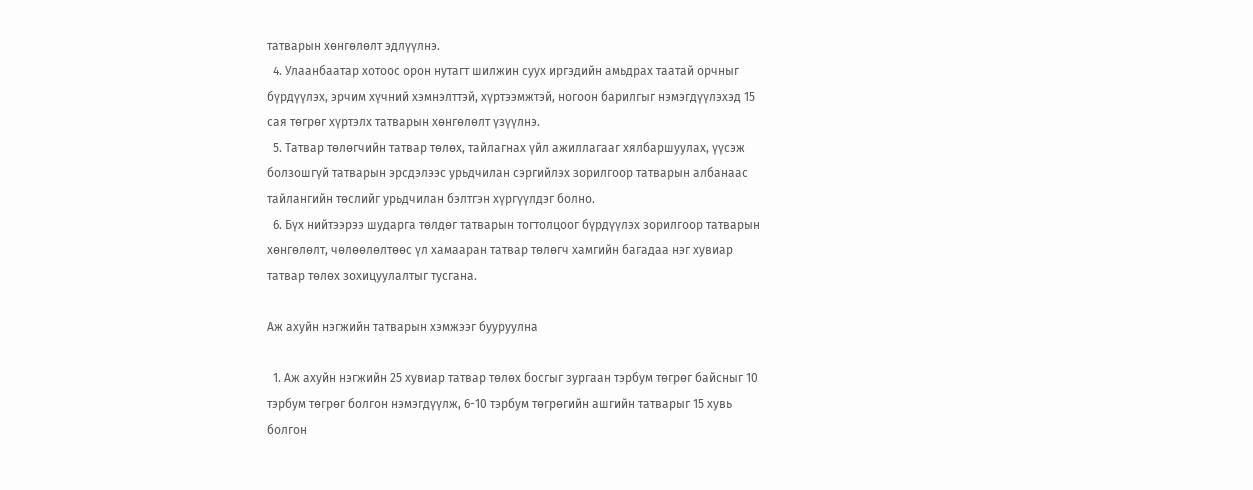татварын хөнгөлөлт эдлүүлнэ.
  4. Улаанбаатар хотоос орон нутагт шилжин суух иргэдийн амьдрах таатай орчныг бүрдүүлэх, эрчим хүчний хэмнэлттэй, хүртээмжтэй, ногоон барилгыг нэмэгдүүлэхэд 15 сая төгрөг хүртэлх татварын хөнгөлөлт үзүүлнэ.
  5. Татвар төлөгчийн татвар төлөх, тайлагнах үйл ажиллагааг хялбаршуулах, үүсэж болзошгүй татварын эрсдэлээс урьдчилан сэргийлэх зорилгоор татварын албанаас тайлангийн төслийг урьдчилан бэлтгэн хүргүүлдэг болно.
  6. Бүх нийтээрээ шударга төлдөг татварын тогтолцоог бүрдүүлэх зорилгоор татварын хөнгөлөлт, чөлөөлөлтөөс үл хамааран татвар төлөгч хамгийн багадаа нэг хувиар татвар төлөх зохицуулалтыг тусгана.

Аж ахуйн нэгжийн татварын хэмжээг бууруулна

  1. Аж ахуйн нэгжийн 25 хувиар татвар төлөх босгыг зургаан тэрбум төгрөг байсныг 10 тэрбум төгрөг болгон нэмэгдүүлж, 6-10 тэрбум төгрөгийн ашгийн татварыг 15 хувь болгон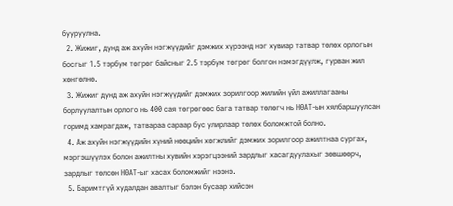бууруулна.
  2. Жижиг, дунд аж ахуйн нэгжүүдийг дэмжих хүрээнд нэг хувиар татвар төлөх орлогын босгыг 1.5 тэрбум төгрөг байсныг 2.5 тэрбум төгрөг болгон нэмэгдүүлж, гурван жил хөнгөлнө.
  3. Жижиг дунд аж ахуйн нэгжүүдийг дэмжих зорилгоор жилийн үйл ажиллагааны борлуулалтын орлого нь 400 сая төгрөгөөс бага татвар төлөгч нь НӨАТ-ын хялбаршуулсан горимд хамрагдаж, татвараа сараар бус улирлаар төлөх боломжтой болно.
  4. Аж ахуйн нэгжүүдийн хүний нөөцийн хөгжлийг дэмжих зорилгоор ажилтнаа сургах, мэргэшүүлэх болон ажилтны хувийн хэрэгцээний зардлыг хасагдуулахыг зөвшөөрч, зардлыг төлсөн НӨАТ-ыг хасах боломжийг нээнэ.
  5. Баримтгүй худалдан авалтыг бэлэн бусаар хийсэн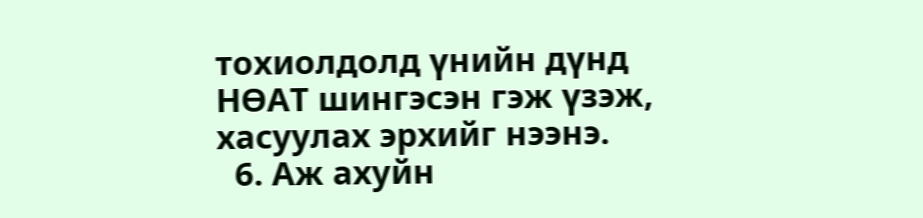тохиолдолд үнийн дүнд НӨАТ шингэсэн гэж үзэж, хасуулах эрхийг нээнэ.
  6. Аж ахуйн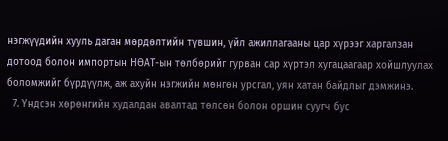нэгжүүдийн хууль даган мөрдөлтийн түвшин, үйл ажиллагааны цар хүрээг харгалзан дотоод болон импортын НӨАТ-ын төлбөрийг гурван сар хүртэл хугацаагаар хойшлуулах боломжийг бүрдүүлж, аж ахуйн нэгжийн мөнгөн урсгал, уян хатан байдлыг дэмжинэ.
  7. Үндсэн хөрөнгийн худалдан авалтад төлсөн болон оршин суугч бус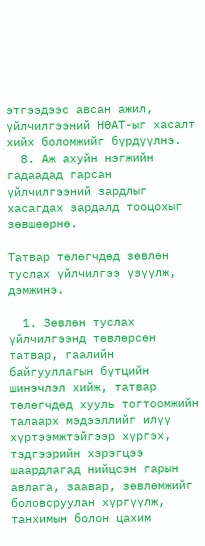этгээдээс авсан ажил, үйлчилгээний НӨАТ-ыг хасалт хийх боломжийг бүрдүүлнэ.
  8. Аж ахуйн нэгжийн гадаадад гарсан үйлчилгээний зардлыг хасагдах зардалд тооцохыг зөвшөөрнө.

Татвар төлөгчдөд зөвлөн туслах үйлчилгээ үзүүлж, дэмжинэ.

  1. Зөвлөн туслах үйлчилгээнд төвлөрсөн татвар, гаалийн байгууллагын бүтцийн шинэчлэл хийж, татвар төлөгчдөд хууль тогтоомжийн талаарх мэдээллийг илүү хүртээмжтэйгээр хүргэх, тэдгээрийн хэрэгцээ шаардлагад нийцсэн гарын авлага, заавар, зөвлөмжийг боловсруулан хүргүүлж, танхимын болон цахим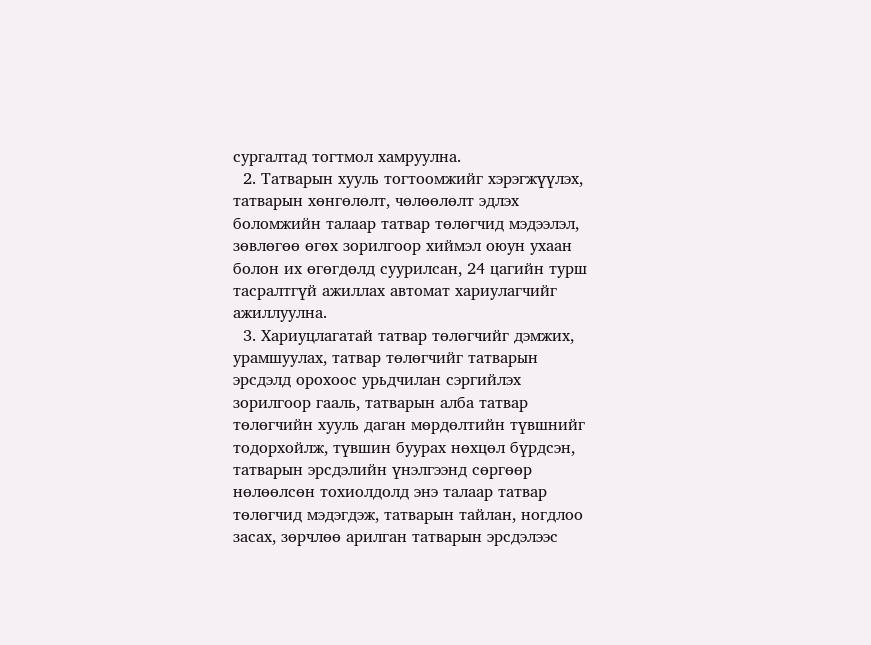сургалтад тогтмол хамруулна.
  2. Татварын хууль тогтоомжийг хэрэгжүүлэх, татварын хөнгөлөлт, чөлөөлөлт эдлэх боломжийн талаар татвар төлөгчид мэдээлэл, зөвлөгөө өгөх зорилгоор хиймэл оюун ухаан болон их өгөгдөлд суурилсан, 24 цагийн турш тасралтгүй ажиллах автомат хариулагчийг ажиллуулна.
  3. Хариуцлагатай татвар төлөгчийг дэмжих, урамшуулах, татвар төлөгчийг татварын эрсдэлд орохоос урьдчилан сэргийлэх зорилгоор гааль, татварын алба татвар төлөгчийн хууль даган мөрдөлтийн түвшнийг тодорхойлж, түвшин буурах нөхцөл бүрдсэн, татварын эрсдэлийн үнэлгээнд сөргөөр нөлөөлсөн тохиолдолд энэ талаар татвар төлөгчид мэдэгдэж, татварын тайлан, ногдлоо засах, зөрчлөө арилган татварын эрсдэлээс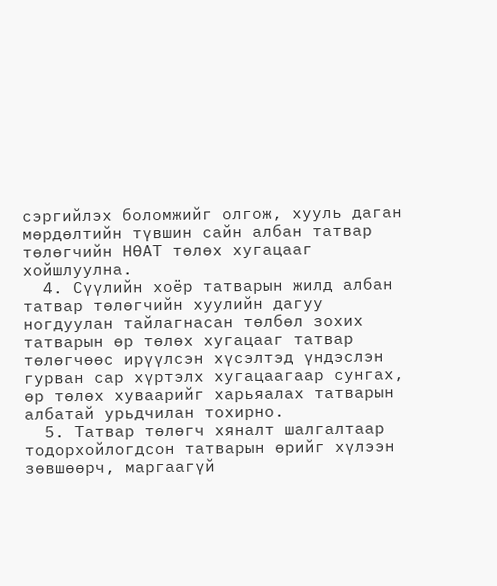сэргийлэх боломжийг олгож, хууль даган мөрдөлтийн түвшин сайн албан татвар төлөгчийн НӨАТ төлөх хугацааг хойшлуулна.
  4. Сүүлийн хоёр татварын жилд албан татвар төлөгчийн хуулийн дагуу ногдуулан тайлагнасан төлбөл зохих татварын өр төлөх хугацааг татвар төлөгчөөс ирүүлсэн хүсэлтэд үндэслэн гурван сар хүртэлх хугацаагаар сунгах, өр төлөх хуваарийг харьяалах татварын албатай урьдчилан тохирно.
  5. Татвар төлөгч хяналт шалгалтаар тодорхойлогдсон татварын өрийг хүлээн зөвшөөрч, маргаагүй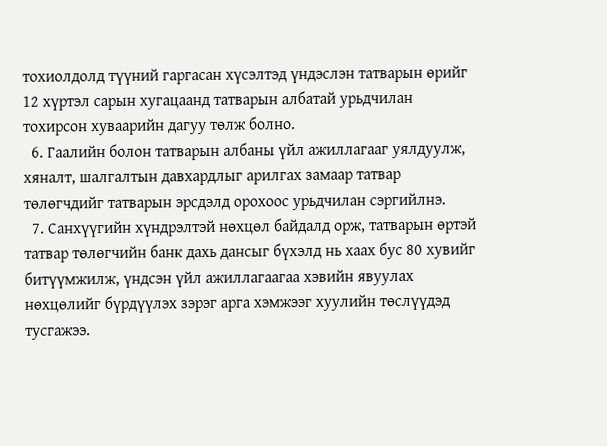тохиолдолд түүний гаргасан хүсэлтэд үндэслэн татварын өрийг 12 хүртэл сарын хугацаанд татварын албатай урьдчилан тохирсон хуваарийн дагуу төлж болно.
  6. Гаалийн болон татварын албаны үйл ажиллагааг уялдуулж, хяналт, шалгалтын давхардлыг арилгах замаар татвар төлөгчдийг татварын эрсдэлд орохоос урьдчилан сэргийлнэ.
  7. Санхүүгийн хүндрэлтэй нөхцөл байдалд орж, татварын өртэй татвар төлөгчийн банк дахь дансыг бүхэлд нь хаах бус 80 хувийг битүүмжилж, үндсэн үйл ажиллагаагаа хэвийн явуулах нөхцөлийг бүрдүүлэх зэрэг арга хэмжээг хуулийн төслүүдэд тусгажээ.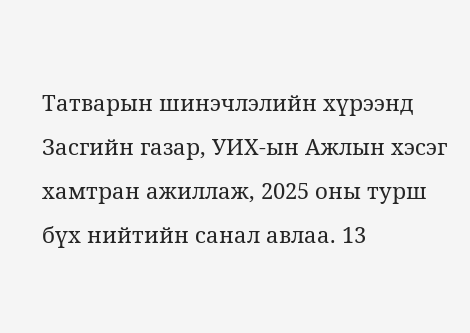Татварын шинэчлэлийн хүрээнд Засгийн газар, УИХ-ын Ажлын хэсэг хамтран ажиллаж, 2025 оны турш бүх нийтийн санал авлаа. 13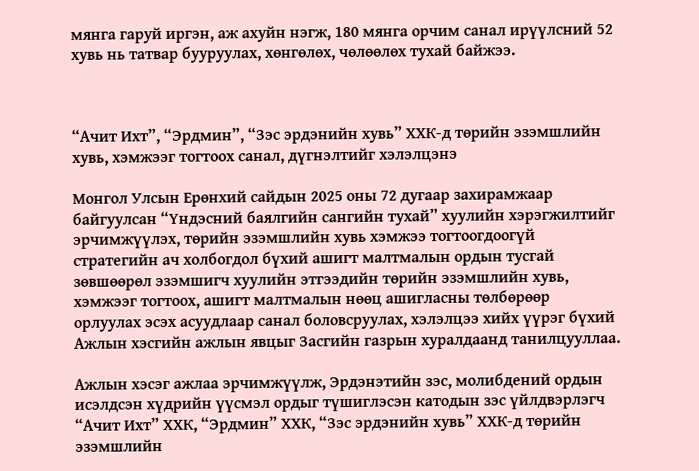мянга гаруй иргэн, аж ахуйн нэгж, 180 мянга орчим санал ирүүлсний 52 хувь нь татвар бууруулах, хөнгөлөх, чөлөөлөх тухай байжээ.



“Ачит Ихт”, “Эрдмин”, “Зэс эрдэнийн хувь” ХХК-д төрийн эзэмшлийн хувь, хэмжээг тогтоох санал, дүгнэлтийг хэлэлцэнэ

Монгол Улсын Ерөнхий сайдын 2025 оны 72 дугаар захирамжаар байгуулсан “Үндэсний баялгийн сангийн тухай” хуулийн хэрэгжилтийг эрчимжүүлэх, төрийн эзэмшлийн хувь хэмжээ тогтоогдоогүй стратегийн ач холбогдол бүхий ашигт малтмалын ордын тусгай зөвшөөрөл эзэмшигч хуулийн этгээдийн төрийн эзэмшлийн хувь, хэмжээг тогтоох, ашигт малтмалын нөөц ашигласны төлбөрөөр орлуулах эсэх асуудлаар санал боловсруулах, хэлэлцээ хийх үүрэг бүхий Ажлын хэсгийн ажлын явцыг Засгийн газрын хуралдаанд танилцууллаа.

Ажлын хэсэг ажлаа эрчимжүүлж, Эрдэнэтийн зэс, молибдений ордын исэлдсэн хүдрийн үүсмэл ордыг түшиглэсэн катодын зэс үйлдвэрлэгч “Ачит Ихт” ХХК, “Эрдмин” ХХК, “Зэс эрдэнийн хувь” ХХК-д төрийн эзэмшлийн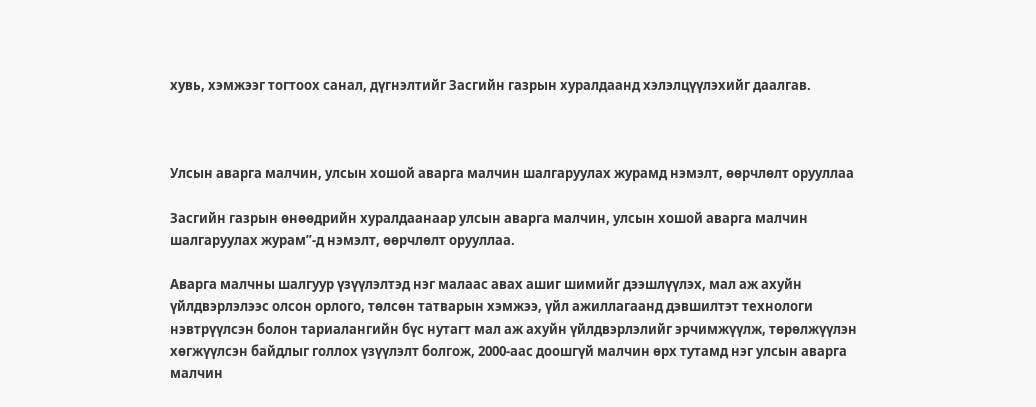хувь, хэмжээг тогтоох санал, дүгнэлтийг Засгийн газрын хуралдаанд хэлэлцүүлэхийг даалгав.



Улсын аварга малчин, улсын хошой аварга малчин шалгаруулах журамд нэмэлт, өөрчлөлт орууллаа

Засгийн газрын өнөөдрийн хуралдаанаар улсын аварга малчин, улсын хошой аварга малчин шалгаруулах журам”-д нэмэлт, өөрчлөлт орууллаа.

Аварга малчны шалгуур үзүүлэлтэд нэг малаас авах ашиг шимийг дээшлүүлэх, мал аж ахуйн үйлдвэрлэлээс олсон орлого, төлсөн татварын хэмжээ, үйл ажиллагаанд дэвшилтэт технологи нэвтрүүлсэн болон тариалангийн бүс нутагт мал аж ахуйн үйлдвэрлэлийг эрчимжүүлж, төрөлжүүлэн хөгжүүлсэн байдлыг голлох үзүүлэлт болгож, 2000-аас доошгүй малчин өрх тутамд нэг улсын аварга малчин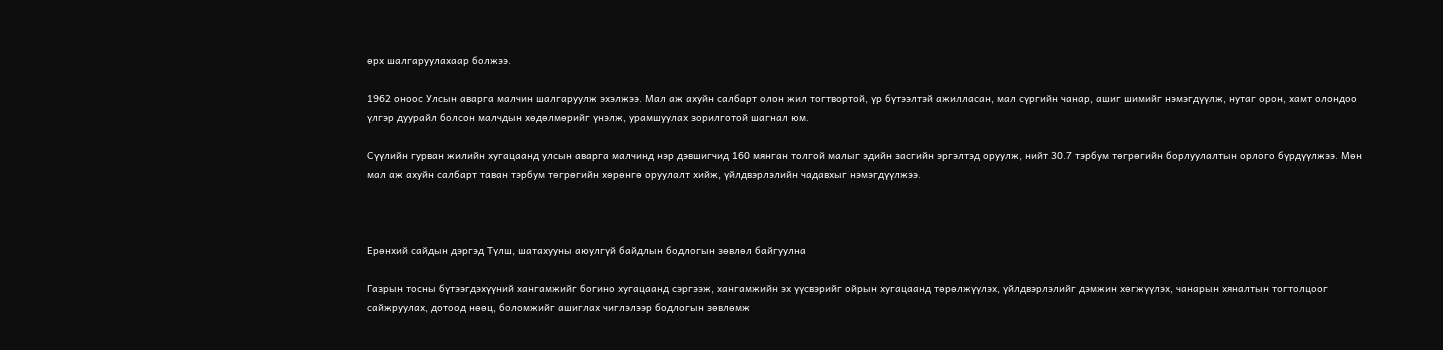өрх шалгаруулахаар болжээ.

1962 оноос Улсын аварга малчин шалгаруулж эхэлжээ. Мал аж ахуйн салбарт олон жил тогтвортой, үр бүтээлтэй ажилласан, мал сүргийн чанар, ашиг шимийг нэмэгдүүлж, нутаг орон, хамт олондоо үлгэр дуурайл болсон малчдын хөдөлмөрийг үнэлж, урамшуулах зорилготой шагнал юм.

Сүүлийн гурван жилийн хугацаанд улсын аварга малчинд нэр дэвшигчид 160 мянган толгой малыг эдийн засгийн эргэлтэд оруулж, нийт 30.7 тэрбум төгрөгийн борлуулалтын орлого бүрдүүлжээ. Мөн мал аж ахуйн салбарт таван тэрбум төгрөгийн хөрөнгө оруулалт хийж, үйлдвэрлэлийн чадавхыг нэмэгдүүлжээ.



Ерөнхий сайдын дэргэд Түлш, шатахууны аюулгүй байдлын бодлогын зөвлөл байгуулна

Газрын тосны бүтээгдэхүүний хангамжийг богино хугацаанд сэргээж, хангамжийн эх үүсвэрийг ойрын хугацаанд төрөлжүүлэх, үйлдвэрлэлийг дэмжин хөгжүүлэх, чанарын хяналтын тогтолцоог сайжруулах, дотоод нөөц, боломжийг ашиглах чиглэлээр бодлогын зөвлөмж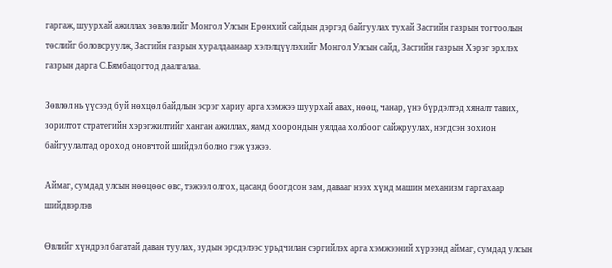гаргаж, шуурхай ажиллах зөвлөлийг Монгол Улсын Ерөнхий сайдын дэргэд байгуулах тухай Засгийн газрын тогтоолын төслийг боловсруулж, Засгийн газрын хуралдаанаар хэлэлцүүлэхийг Монгол Улсын сайд, Засгийн газрын Хэрэг эрхлэх газрын дарга С.Бямбацогтод даалгалаа.

Зөвлөл нь үүсээд буй нөхцөл байдлын эсрэг хариу арга хэмжээ шуурхай авах, нөөц, чанар, үнэ бүрдэлтэд хяналт тавих, зорилтот стратегийн хэрэгжилтийг ханган ажиллах, яамд хоорондын уялдаа холбоог сайжруулах, нэгдсэн зохион байгуулалтад ороход оновчтой шийдэл болно гэж үзжээ.

Аймаг, сумдад улсын нөөцөөс өвс, тэжээл олгох, цасанд боогдсон зам, давааг нээх хүнд машин механизм гаргахаар шийдвэрлэв

Өвлийг хүндрэл багатай даван туулах, зудын эрсдэлээс урьдчилан сэргийлэх арга хэмжээний хүрээнд аймаг, сумдад улсын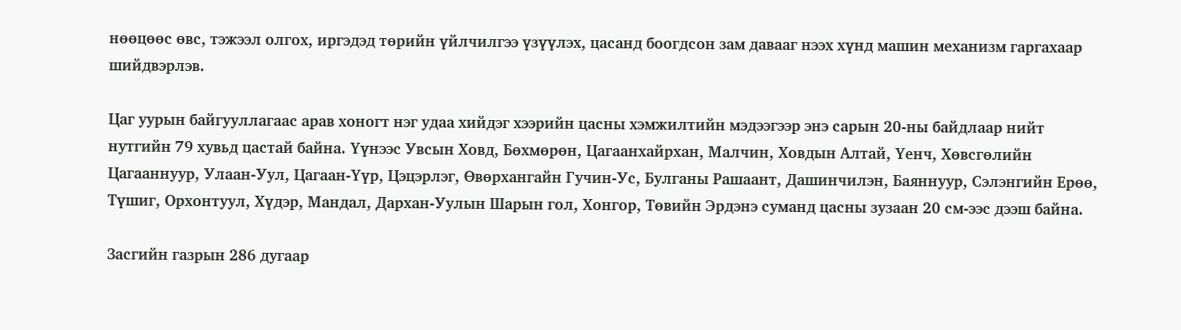нөөцөөс өвс, тэжээл олгох, иргэдэд төрийн үйлчилгээ үзүүлэх, цасанд боогдсон зам давааг нээх хүнд машин механизм гаргахаар шийдвэрлэв.

Цаг уурын байгууллагаас арав хоногт нэг удаа хийдэг хээрийн цасны хэмжилтийн мэдээгээр энэ сарын 20-ны байдлаар нийт нутгийн 79 хувьд цастай байна. Үүнээс Увсын Ховд, Бөхмөрөн, Цагаанхайрхан, Малчин, Ховдын Алтай, Үенч, Хөвсгөлийн Цагааннуур, Улаан-Уул, Цагаан-Үүр, Цэцэрлэг, Өвөрхангайн Гучин-Ус, Булганы Рашаант, Дашинчилэн, Баяннуур, Сэлэнгийн Ерөө, Түшиг, Орхонтуул, Хүдэр, Мандал, Дархан-Уулын Шарын гол, Хонгор, Төвийн Эрдэнэ суманд цасны зузаан 20 см-ээс дээш байна.

Засгийн газрын 286 дугаар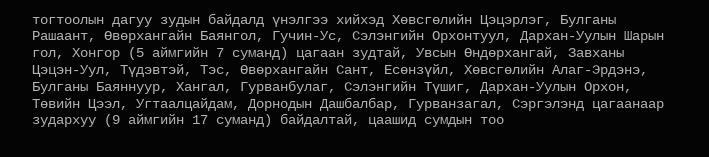тогтоолын дагуу зудын байдалд үнэлгээ хийхэд Хөвсгөлийн Цэцэрлэг, Булганы Рашаант, Өвөрхангайн Баянгол, Гучин-Ус, Сэлэнгийн Орхонтуул, Дархан-Уулын Шарын гол, Хонгор (5 аймгийн 7 суманд) цагаан зудтай, Увсын Өндөрхангай, Завханы Цэцэн-Уул, Түдэвтэй, Тэс, Өвөрхангайн Сант, Есөнзүйл, Хөвсгөлийн Алаг-Эрдэнэ, Булганы Баяннуур, Хангал, Гурванбулаг, Сэлэнгийн Түшиг, Дархан-Уулын Орхон, Төвийн Цээл, Угтаалцайдам, Дорнодын Дашбалбар, Гурванзагал, Сэргэлэнд цагаанаар зудархуу (9 аймгийн 17 суманд) байдалтай, цаашид сумдын тоо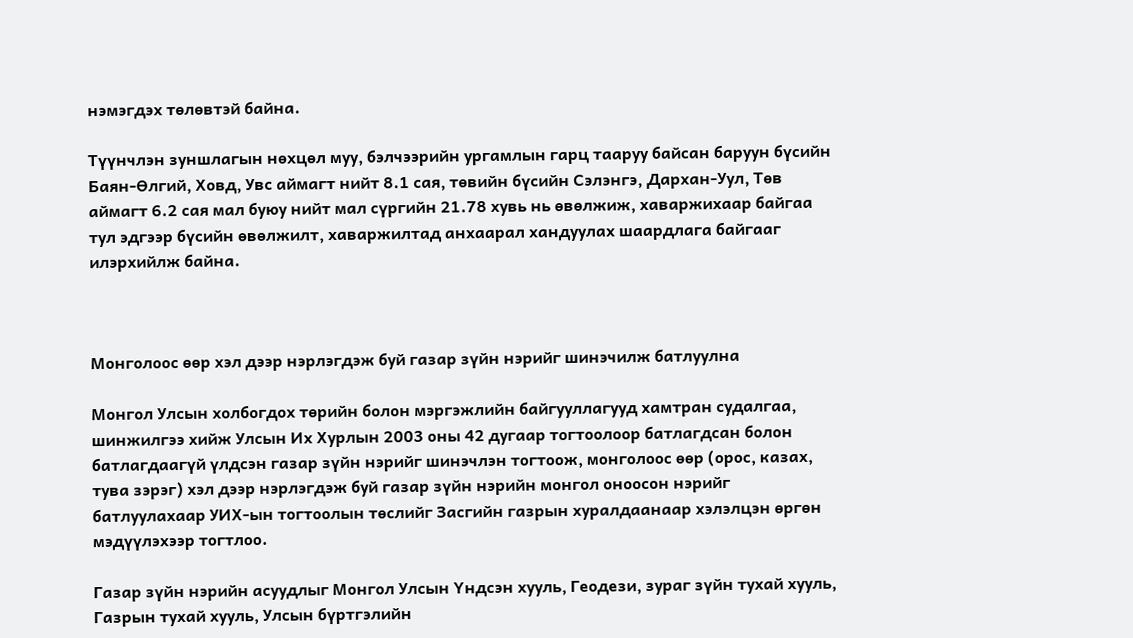нэмэгдэх төлөвтэй байна.

Түүнчлэн зуншлагын нөхцөл муу, бэлчээрийн ургамлын гарц тааруу байсан баруун бүсийн Баян-Өлгий, Ховд, Увс аймагт нийт 8.1 сая, төвийн бүсийн Сэлэнгэ, Дархан-Уул, Төв аймагт 6.2 сая мал буюу нийт мал сүргийн 21.78 хувь нь өвөлжиж, хаваржихаар байгаа тул эдгээр бүсийн өвөлжилт, хаваржилтад анхаарал хандуулах шаардлага байгааг илэрхийлж байна.



Монголоос өөр хэл дээр нэрлэгдэж буй газар зүйн нэрийг шинэчилж батлуулна

Монгол Улсын холбогдох төрийн болон мэргэжлийн байгууллагууд хамтран судалгаа, шинжилгээ хийж Улсын Их Хурлын 2003 оны 42 дугаар тогтоолоор батлагдсан болон батлагдаагүй үлдсэн газар зүйн нэрийг шинэчлэн тогтоож, монголоос өөр (орос, казах, тува зэрэг) хэл дээр нэрлэгдэж буй газар зүйн нэрийн монгол оноосон нэрийг батлуулахаар УИХ-ын тогтоолын төслийг Засгийн газрын хуралдаанаар хэлэлцэн өргөн мэдүүлэхээр тогтлоо.

Газар зүйн нэрийн асуудлыг Монгол Улсын Үндсэн хууль, Геодези, зураг зүйн тухай хууль, Газрын тухай хууль, Улсын бүртгэлийн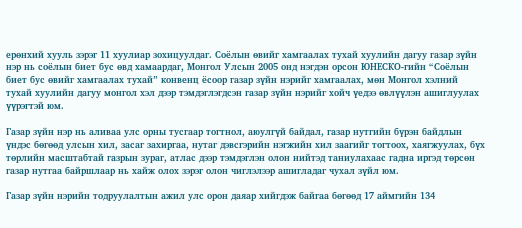ерөнхий хууль зэрэг 11 хуулиар зохицуулдаг. Соёлын өвийг хамгаалах тухай хуулийн дагуу газар зүйн нэр нь соёлын биет бус өвд хамаардаг, Монгол Улсын 2005 онд нэгдэн орсон ЮНЕСКО-гийн “Соёлын биет бус өвийг хамгаалах тухай” конвенц ёсоор газар зүйн нэрийг хамгаалах, мөн Монгол хэлний тухай хуулийн дагуу монгол хэл дээр тэмдэглэгдсэн газар зүйн нэрийг хойч үедээ өвлүүлэн ашиглуулах үүрэгтэй юм.

Газар зүйн нэр нь аливаа улс орны тусгаар тогтнол, аюулгүй байдал, газар нутгийн бүрэн байдлын үндэс бөгөөд улсын хил, засаг захиргаа, нутаг дэвсгэрийн нэгжийн хил заагийг тогтоох, хаягжуулах, бүх төрлийн масштабтай газрын зураг, атлас дээр тэмдэглэн олон нийтэд таниулахаас гадна иргэд төрсөн газар нутгаа байршлаар нь хайж олох зэрэг олон чиглэлээр ашигладаг чухал зүйл юм.

Газар зүйн нэрийн тодруулалтын ажил улс орон даяар хийгдэж байгаа бөгөөд 17 аймгийн 134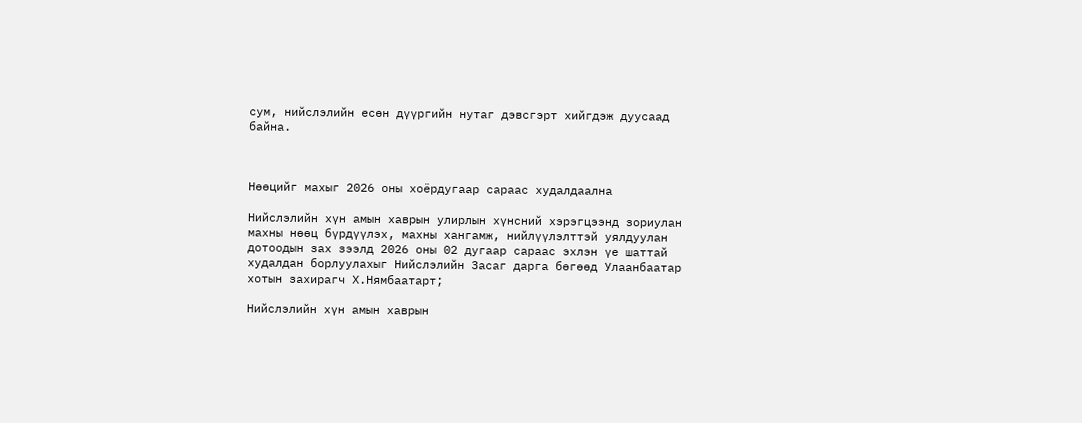сум, нийслэлийн есөн дүүргийн нутаг дэвсгэрт хийгдэж дуусаад байна.



Нөөцийг махыг 2026 оны хоёрдугаар сараас худалдаална

Нийслэлийн хүн амын хаврын улирлын хүнсний хэрэгцээнд зориулан махны нөөц бүрдүүлэх, махны хангамж, нийлүүлэлттэй уялдуулан дотоодын зах зээлд 2026 оны 02 дугаар сараас эхлэн үе шаттай худалдан борлуулахыг Нийслэлийн Засаг дарга бөгөөд Улаанбаатар хотын захирагч Х.Нямбаатарт;

Нийслэлийн хүн амын хаврын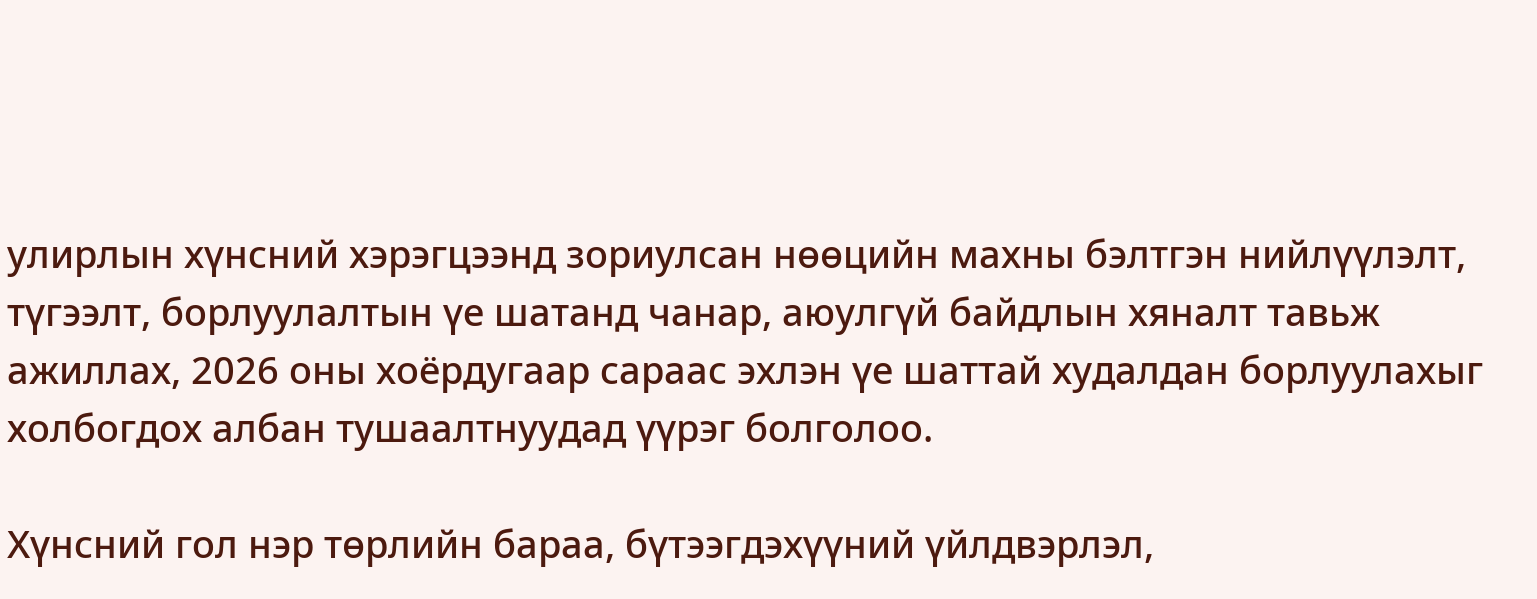улирлын хүнсний хэрэгцээнд зориулсан нөөцийн махны бэлтгэн нийлүүлэлт, түгээлт, борлуулалтын үе шатанд чанар, аюулгүй байдлын хяналт тавьж ажиллах, 2026 оны хоёрдугаар сараас эхлэн үе шаттай худалдан борлуулахыг холбогдох албан тушаалтнуудад үүрэг болголоо.

Хүнсний гол нэр төрлийн бараа, бүтээгдэхүүний үйлдвэрлэл,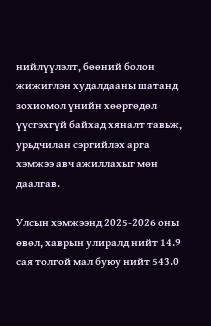нийлүүлэлт, бөөний болон жижиглэн худалдааны шатанд зохиомол үнийн хөөргөдөл үүсгэхгүй байхад хяналт тавьж, урьдчилан сэргийлэх арга хэмжээ авч ажиллахыг мөн даалгав.

Улсын хэмжээнд 2025-2026 оны өвөл, хаврын улиралд нийт 14.9 сая толгой мал буюу нийт 543.0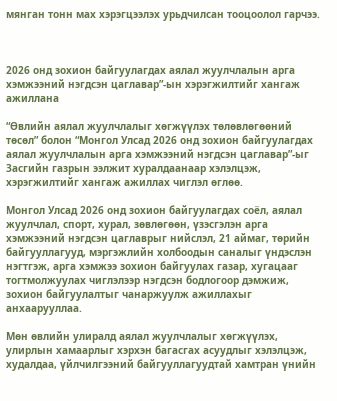мянган тонн мах хэрэгцээлэх урьдчилсан тооцоолол гарчээ.



2026 онд зохион байгуулагдах аялал жуулчлалын арга хэмжээний нэгдсэн цаглавар”-ын хэрэгжилтийг хангаж ажиллана

“Өвлийн аялал жуулчлалыг хөгжүүлэх төлөвлөгөөний төсөл” болон “Монгол Улсад 2026 онд зохион байгуулагдах аялал жуулчлалын арга хэмжээний нэгдсэн цаглавар”-ыг Засгийн газрын ээлжит хуралдаанаар хэлэлцэж, хэрэгжилтийг хангаж ажиллах чиглэл өглөө.

Монгол Улсад 2026 онд зохион байгуулагдах соёл, аялал жуулчлал, спорт, хурал, зөвлөгөөн, үзэсгэлэн арга хэмжээний нэгдсэн цаглаврыг нийслэл, 21 аймаг, төрийн байгууллагууд, мэргэжлийн холбоодын саналыг үндэслэн нэгтгэж, арга хэмжээ зохион байгуулах газар, хугацааг тогтмолжуулах чиглэлээр нэгдсэн бодлогоор дэмжиж, зохион байгуулалтыг чанаржуулж ажиллахыг анхаарууллаа.

Мөн өвлийн улиралд аялал жуулчлалыг хөгжүүлэх, улирлын хамаарлыг хэрхэн багасгах асуудлыг хэлэлцэж, худалдаа, үйлчилгээний байгууллагуудтай хамтран үнийн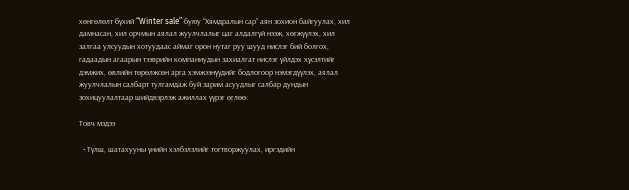хөнгөлөлт бүхий “Winter sale” буюу “Хямдралын сар” аян зохион байгуулах, хил дамнасан, хил орчмын аялал жуулчлалыг цаг алдалгүй нээж, хөгжүүлэх, хил залгаа улсуудын хотуудаас аймаг орон нутаг руу шууд нислэг бий болгох, гадаадын агаарын тээврийн компаниудын захиалгат нислэг үйлдэх хүсэлтийг дэмжих, өвлийн төрөлжсөн арга хэмжээнүүдийг бодлогоор нэмэгдүүлэх, аялал жуулчлалын салбарт тулгамдаж буй зарим асуудлыг салбар дундын зохицуулалтаар шийдвэрлэж ажиллах үүрэг өглөө.

Товч мэдээ

  • Түлш, шатахууны үнийн хэлбэлзлийг тогтворжуулах, иргэдийн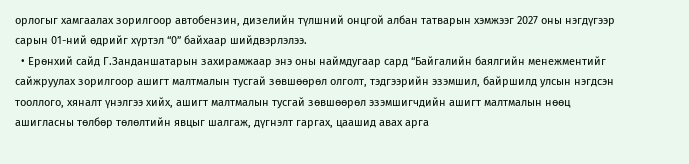орлогыг хамгаалах зорилгоор автобензин, дизелийн түлшний онцгой албан татварын хэмжээг 2027 оны нэгдүгээр сарын 01-ний өдрийг хүртэл “0” байхаар шийдвэрлэлээ.
  • Ерөнхий сайд Г.Занданшатарын захирамжаар энэ оны наймдугаар сард “Байгалийн баялгийн менежментийг сайжруулах зорилгоор ашигт малтмалын тусгай зөвшөөрөл олголт, тэдгээрийн эзэмшил, байршилд улсын нэгдсэн тооллого, хяналт үнэлгээ хийх, ашигт малтмалын тусгай зөвшөөрөл эзэмшигчдийн ашигт малтмалын нөөц ашигласны төлбөр төлөлтийн явцыг шалгаж, дүгнэлт гаргах, цаашид авах арга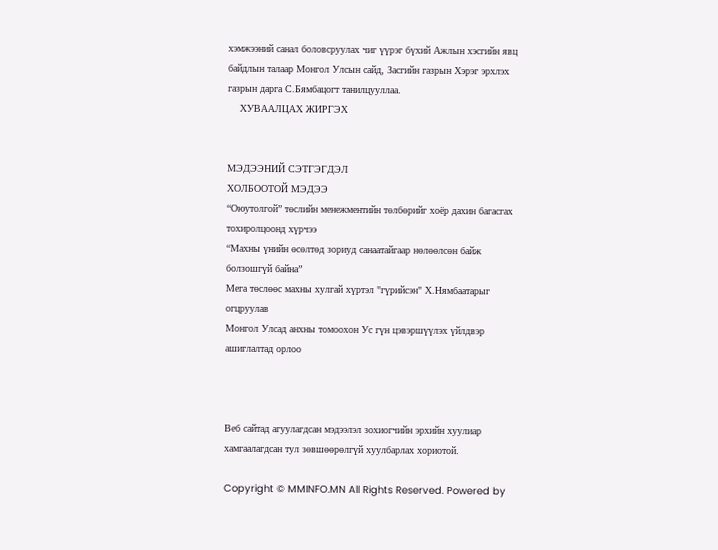хэмжээний санал боловсруулах чиг үүрэг бүхий Ажлын хэсгийн явц байдлын талаар Монгол Улсын сайд, Засгийн газрын Хэрэг эрхлэх газрын дарга С.Бямбацогт танилцууллаа.
    ХУВААЛЦАХ ЖИРГЭХ


МЭДЭЭНИЙ СЭТГЭГДЭЛ
ХОЛБООТОЙ МЭДЭЭ
“Оюутолгой” төслийн менежментийн төлбөрийг хоёр дахин багасгах тохиролцоонд хүрчээ
“Махны үнийн өсөлтөд зориуд санаатайгаар нөлөөлсөн байж болзошгүй байна”
Мега төслөөс махны хулгай хүртэл "гүрийсэн" Х.Нямбаатарыг огцруулав
Монгол Улсад анхны томоохон Ус гүн цэвэршүүлэх үйлдвэр ашиглалтад орлоо



Веб сайтад агуулагдсан мэдээлэл зохиогчийн эрхийн хуулиар хамгаалагдсан тул зөвшөөрөлгүй хуулбарлах хориотой.

Copyright © MMINFO.MN All Rights Reserved. Powered by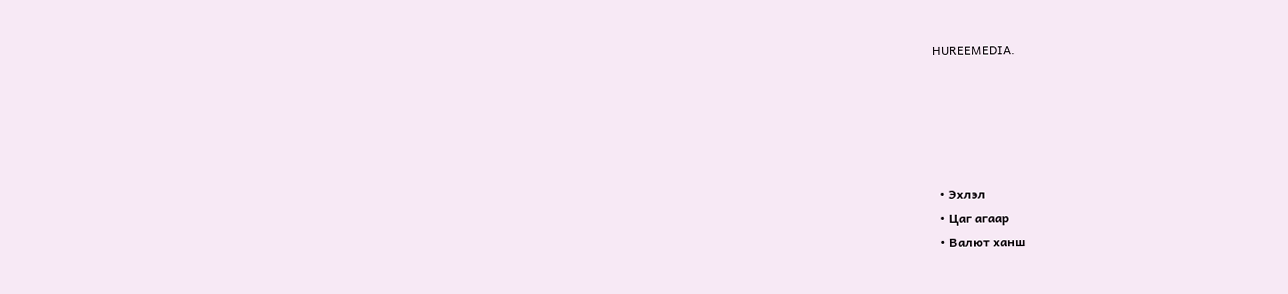HUREEMEDIA.





  • Эхлэл
  • Цаг агаар
  • Валют ханш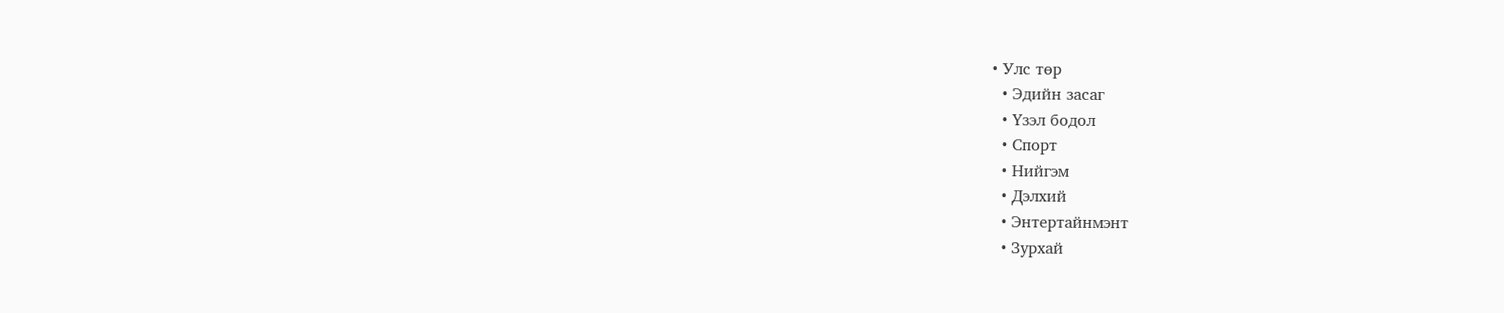• Улс төр
  • Эдийн засаг
  • Үзэл бодол
  • Спорт
  • Нийгэм
  • Дэлхий
  • Энтертайнмэнт
  • Зурхай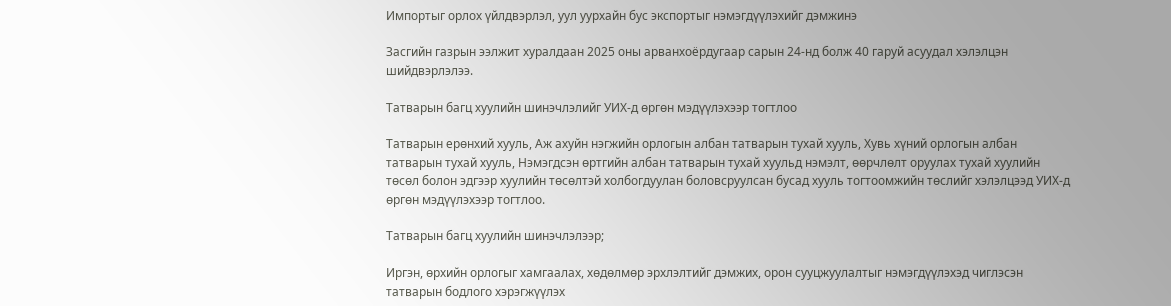Импортыг орлох үйлдвэрлэл, уул уурхайн бус экспортыг нэмэгдүүлэхийг дэмжинэ

Засгийн газрын ээлжит хуралдаан 2025 оны арванхоёрдугаар сарын 24-нд болж 40 гаруй асуудал хэлэлцэн шийдвэрлэлээ.

Татварын багц хуулийн шинэчлэлийг УИХ-д өргөн мэдүүлэхээр тогтлоо

Татварын ерөнхий хууль, Аж ахуйн нэгжийн орлогын албан татварын тухай хууль, Хувь хүний орлогын албан татварын тухай хууль, Нэмэгдсэн өртгийн албан татварын тухай хуульд нэмэлт, өөрчлөлт оруулах тухай хуулийн төсөл болон эдгээр хуулийн төсөлтэй холбогдуулан боловсруулсан бусад хууль тогтоомжийн төслийг хэлэлцээд УИХ-д өргөн мэдүүлэхээр тогтлоо.

Татварын багц хуулийн шинэчлэлээр;

Иргэн, өрхийн орлогыг хамгаалах, хөдөлмөр эрхлэлтийг дэмжих, орон сууцжуулалтыг нэмэгдүүлэхэд чиглэсэн татварын бодлого хэрэгжүүлэх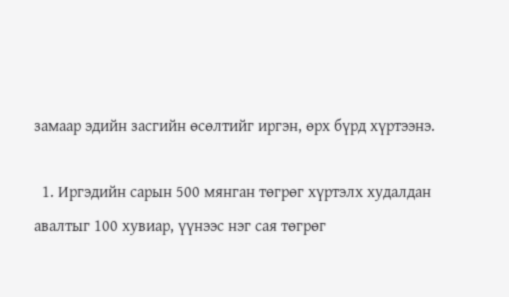замаар эдийн засгийн өсөлтийг иргэн, өрх бүрд хүртээнэ.

  1. Иргэдийн сарын 500 мянган төгрөг хүртэлх худалдан авалтыг 100 хувиар, үүнээс нэг сая төгрөг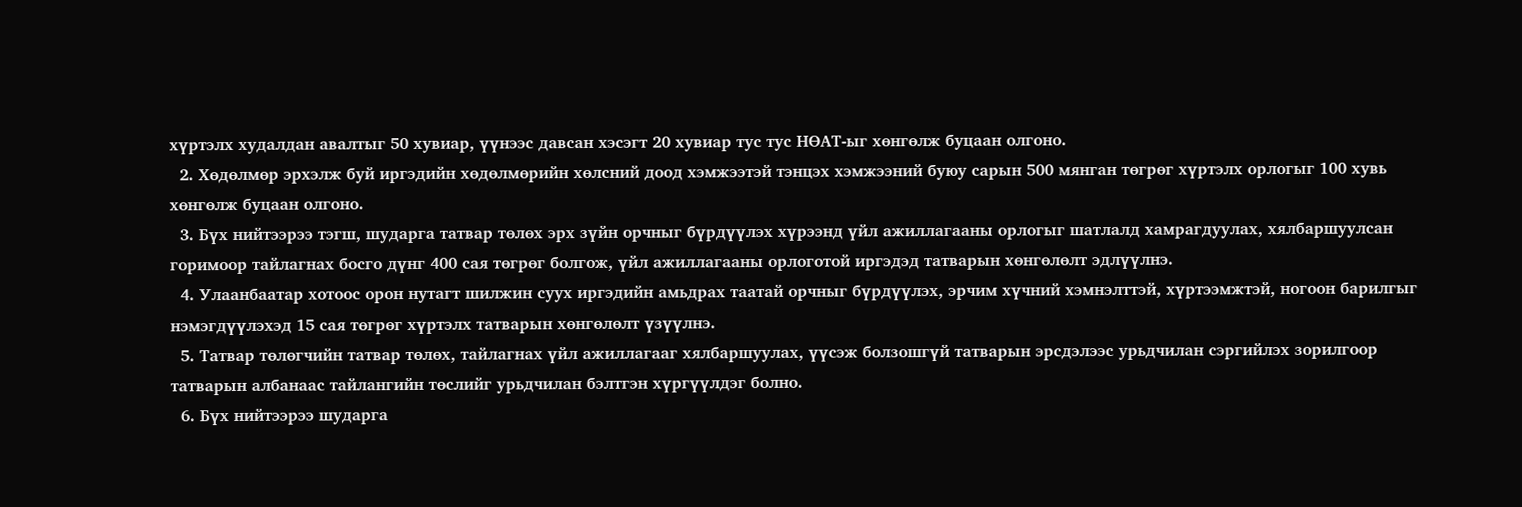хүртэлх худалдан авалтыг 50 хувиар, үүнээс давсан хэсэгт 20 хувиар тус тус НӨАТ-ыг хөнгөлж буцаан олгоно.
  2. Хөдөлмөр эрхэлж буй иргэдийн хөдөлмөрийн хөлсний доод хэмжээтэй тэнцэх хэмжээний буюу сарын 500 мянган төгрөг хүртэлх орлогыг 100 хувь хөнгөлж буцаан олгоно.
  3. Бүх нийтээрээ тэгш, шударга татвар төлөх эрх зүйн орчныг бүрдүүлэх хүрээнд үйл ажиллагааны орлогыг шатлалд хамрагдуулах, хялбаршуулсан горимоор тайлагнах босго дүнг 400 сая төгрөг болгож, үйл ажиллагааны орлоготой иргэдэд татварын хөнгөлөлт эдлүүлнэ.
  4. Улаанбаатар хотоос орон нутагт шилжин суух иргэдийн амьдрах таатай орчныг бүрдүүлэх, эрчим хүчний хэмнэлттэй, хүртээмжтэй, ногоон барилгыг нэмэгдүүлэхэд 15 сая төгрөг хүртэлх татварын хөнгөлөлт үзүүлнэ.
  5. Татвар төлөгчийн татвар төлөх, тайлагнах үйл ажиллагааг хялбаршуулах, үүсэж болзошгүй татварын эрсдэлээс урьдчилан сэргийлэх зорилгоор татварын албанаас тайлангийн төслийг урьдчилан бэлтгэн хүргүүлдэг болно.
  6. Бүх нийтээрээ шударга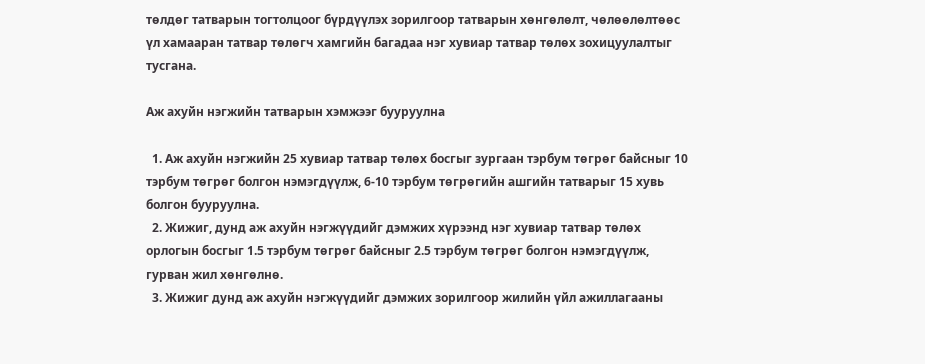төлдөг татварын тогтолцоог бүрдүүлэх зорилгоор татварын хөнгөлөлт, чөлөөлөлтөөс үл хамааран татвар төлөгч хамгийн багадаа нэг хувиар татвар төлөх зохицуулалтыг тусгана.

Аж ахуйн нэгжийн татварын хэмжээг бууруулна

  1. Аж ахуйн нэгжийн 25 хувиар татвар төлөх босгыг зургаан тэрбум төгрөг байсныг 10 тэрбум төгрөг болгон нэмэгдүүлж, 6-10 тэрбум төгрөгийн ашгийн татварыг 15 хувь болгон бууруулна.
  2. Жижиг, дунд аж ахуйн нэгжүүдийг дэмжих хүрээнд нэг хувиар татвар төлөх орлогын босгыг 1.5 тэрбум төгрөг байсныг 2.5 тэрбум төгрөг болгон нэмэгдүүлж, гурван жил хөнгөлнө.
  3. Жижиг дунд аж ахуйн нэгжүүдийг дэмжих зорилгоор жилийн үйл ажиллагааны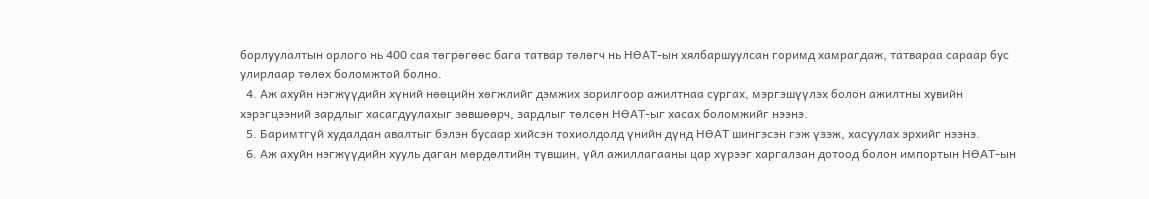борлуулалтын орлого нь 400 сая төгрөгөөс бага татвар төлөгч нь НӨАТ-ын хялбаршуулсан горимд хамрагдаж, татвараа сараар бус улирлаар төлөх боломжтой болно.
  4. Аж ахуйн нэгжүүдийн хүний нөөцийн хөгжлийг дэмжих зорилгоор ажилтнаа сургах, мэргэшүүлэх болон ажилтны хувийн хэрэгцээний зардлыг хасагдуулахыг зөвшөөрч, зардлыг төлсөн НӨАТ-ыг хасах боломжийг нээнэ.
  5. Баримтгүй худалдан авалтыг бэлэн бусаар хийсэн тохиолдолд үнийн дүнд НӨАТ шингэсэн гэж үзэж, хасуулах эрхийг нээнэ.
  6. Аж ахуйн нэгжүүдийн хууль даган мөрдөлтийн түвшин, үйл ажиллагааны цар хүрээг харгалзан дотоод болон импортын НӨАТ-ын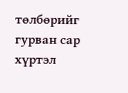төлбөрийг гурван сар хүртэл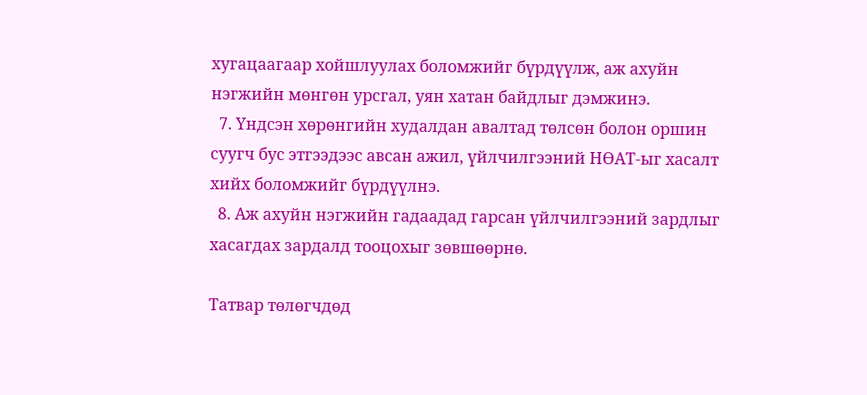хугацаагаар хойшлуулах боломжийг бүрдүүлж, аж ахуйн нэгжийн мөнгөн урсгал, уян хатан байдлыг дэмжинэ.
  7. Үндсэн хөрөнгийн худалдан авалтад төлсөн болон оршин суугч бус этгээдээс авсан ажил, үйлчилгээний НӨАТ-ыг хасалт хийх боломжийг бүрдүүлнэ.
  8. Аж ахуйн нэгжийн гадаадад гарсан үйлчилгээний зардлыг хасагдах зардалд тооцохыг зөвшөөрнө.

Татвар төлөгчдөд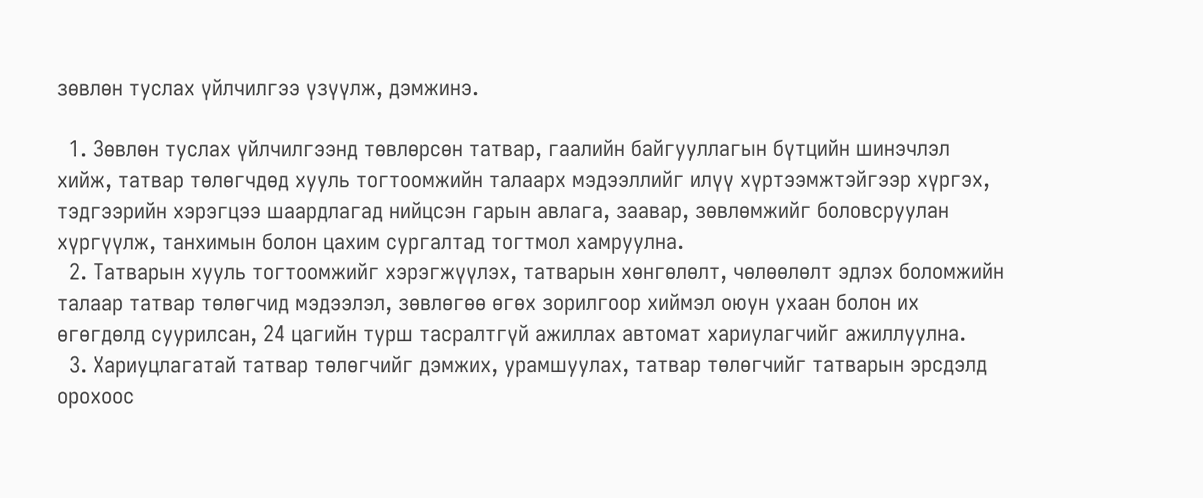зөвлөн туслах үйлчилгээ үзүүлж, дэмжинэ.

  1. Зөвлөн туслах үйлчилгээнд төвлөрсөн татвар, гаалийн байгууллагын бүтцийн шинэчлэл хийж, татвар төлөгчдөд хууль тогтоомжийн талаарх мэдээллийг илүү хүртээмжтэйгээр хүргэх, тэдгээрийн хэрэгцээ шаардлагад нийцсэн гарын авлага, заавар, зөвлөмжийг боловсруулан хүргүүлж, танхимын болон цахим сургалтад тогтмол хамруулна.
  2. Татварын хууль тогтоомжийг хэрэгжүүлэх, татварын хөнгөлөлт, чөлөөлөлт эдлэх боломжийн талаар татвар төлөгчид мэдээлэл, зөвлөгөө өгөх зорилгоор хиймэл оюун ухаан болон их өгөгдөлд суурилсан, 24 цагийн турш тасралтгүй ажиллах автомат хариулагчийг ажиллуулна.
  3. Хариуцлагатай татвар төлөгчийг дэмжих, урамшуулах, татвар төлөгчийг татварын эрсдэлд орохоос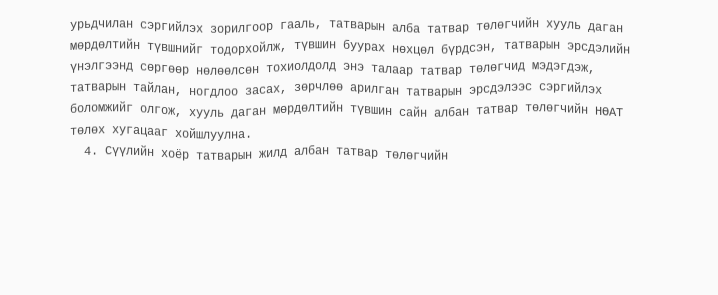урьдчилан сэргийлэх зорилгоор гааль, татварын алба татвар төлөгчийн хууль даган мөрдөлтийн түвшнийг тодорхойлж, түвшин буурах нөхцөл бүрдсэн, татварын эрсдэлийн үнэлгээнд сөргөөр нөлөөлсөн тохиолдолд энэ талаар татвар төлөгчид мэдэгдэж, татварын тайлан, ногдлоо засах, зөрчлөө арилган татварын эрсдэлээс сэргийлэх боломжийг олгож, хууль даган мөрдөлтийн түвшин сайн албан татвар төлөгчийн НӨАТ төлөх хугацааг хойшлуулна.
  4. Сүүлийн хоёр татварын жилд албан татвар төлөгчийн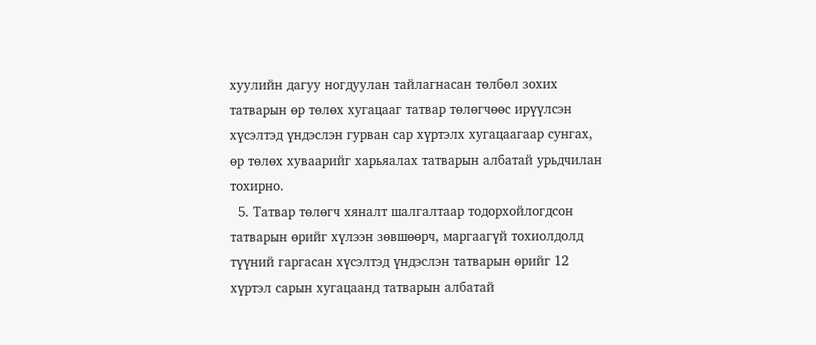хуулийн дагуу ногдуулан тайлагнасан төлбөл зохих татварын өр төлөх хугацааг татвар төлөгчөөс ирүүлсэн хүсэлтэд үндэслэн гурван сар хүртэлх хугацаагаар сунгах, өр төлөх хуваарийг харьяалах татварын албатай урьдчилан тохирно.
  5. Татвар төлөгч хяналт шалгалтаар тодорхойлогдсон татварын өрийг хүлээн зөвшөөрч, маргаагүй тохиолдолд түүний гаргасан хүсэлтэд үндэслэн татварын өрийг 12 хүртэл сарын хугацаанд татварын албатай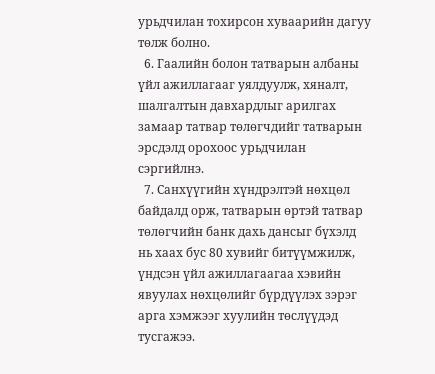урьдчилан тохирсон хуваарийн дагуу төлж болно.
  6. Гаалийн болон татварын албаны үйл ажиллагааг уялдуулж, хяналт, шалгалтын давхардлыг арилгах замаар татвар төлөгчдийг татварын эрсдэлд орохоос урьдчилан сэргийлнэ.
  7. Санхүүгийн хүндрэлтэй нөхцөл байдалд орж, татварын өртэй татвар төлөгчийн банк дахь дансыг бүхэлд нь хаах бус 80 хувийг битүүмжилж, үндсэн үйл ажиллагаагаа хэвийн явуулах нөхцөлийг бүрдүүлэх зэрэг арга хэмжээг хуулийн төслүүдэд тусгажээ.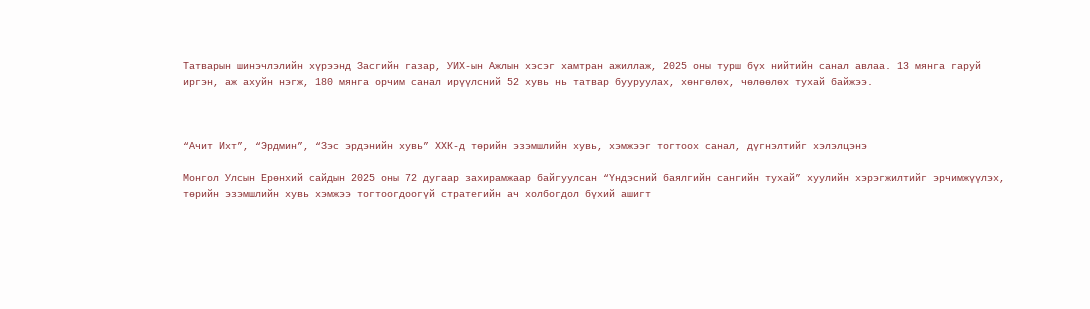Татварын шинэчлэлийн хүрээнд Засгийн газар, УИХ-ын Ажлын хэсэг хамтран ажиллаж, 2025 оны турш бүх нийтийн санал авлаа. 13 мянга гаруй иргэн, аж ахуйн нэгж, 180 мянга орчим санал ирүүлсний 52 хувь нь татвар бууруулах, хөнгөлөх, чөлөөлөх тухай байжээ.



“Ачит Ихт”, “Эрдмин”, “Зэс эрдэнийн хувь” ХХК-д төрийн эзэмшлийн хувь, хэмжээг тогтоох санал, дүгнэлтийг хэлэлцэнэ

Монгол Улсын Ерөнхий сайдын 2025 оны 72 дугаар захирамжаар байгуулсан “Үндэсний баялгийн сангийн тухай” хуулийн хэрэгжилтийг эрчимжүүлэх, төрийн эзэмшлийн хувь хэмжээ тогтоогдоогүй стратегийн ач холбогдол бүхий ашигт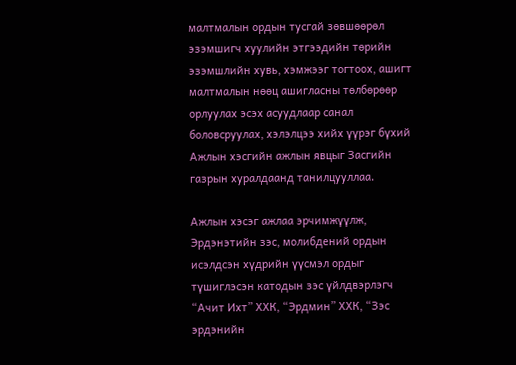малтмалын ордын тусгай зөвшөөрөл эзэмшигч хуулийн этгээдийн төрийн эзэмшлийн хувь, хэмжээг тогтоох, ашигт малтмалын нөөц ашигласны төлбөрөөр орлуулах эсэх асуудлаар санал боловсруулах, хэлэлцээ хийх үүрэг бүхий Ажлын хэсгийн ажлын явцыг Засгийн газрын хуралдаанд танилцууллаа.

Ажлын хэсэг ажлаа эрчимжүүлж, Эрдэнэтийн зэс, молибдений ордын исэлдсэн хүдрийн үүсмэл ордыг түшиглэсэн катодын зэс үйлдвэрлэгч “Ачит Ихт” ХХК, “Эрдмин” ХХК, “Зэс эрдэнийн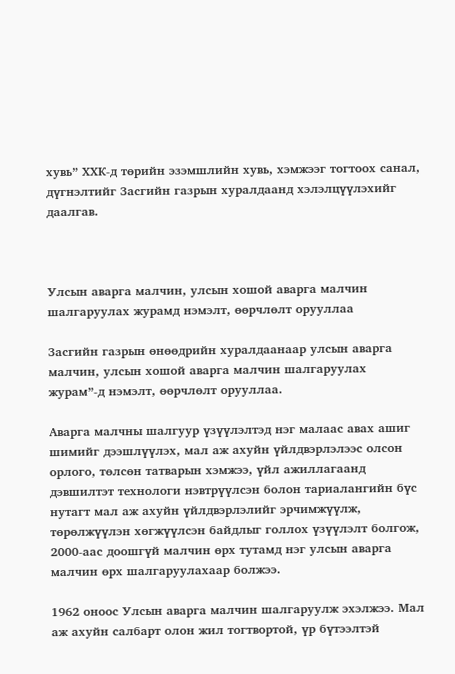хувь” ХХК-д төрийн эзэмшлийн хувь, хэмжээг тогтоох санал, дүгнэлтийг Засгийн газрын хуралдаанд хэлэлцүүлэхийг даалгав.



Улсын аварга малчин, улсын хошой аварга малчин шалгаруулах журамд нэмэлт, өөрчлөлт орууллаа

Засгийн газрын өнөөдрийн хуралдаанаар улсын аварга малчин, улсын хошой аварга малчин шалгаруулах журам”-д нэмэлт, өөрчлөлт орууллаа.

Аварга малчны шалгуур үзүүлэлтэд нэг малаас авах ашиг шимийг дээшлүүлэх, мал аж ахуйн үйлдвэрлэлээс олсон орлого, төлсөн татварын хэмжээ, үйл ажиллагаанд дэвшилтэт технологи нэвтрүүлсэн болон тариалангийн бүс нутагт мал аж ахуйн үйлдвэрлэлийг эрчимжүүлж, төрөлжүүлэн хөгжүүлсэн байдлыг голлох үзүүлэлт болгож, 2000-аас доошгүй малчин өрх тутамд нэг улсын аварга малчин өрх шалгаруулахаар болжээ.

1962 оноос Улсын аварга малчин шалгаруулж эхэлжээ. Мал аж ахуйн салбарт олон жил тогтвортой, үр бүтээлтэй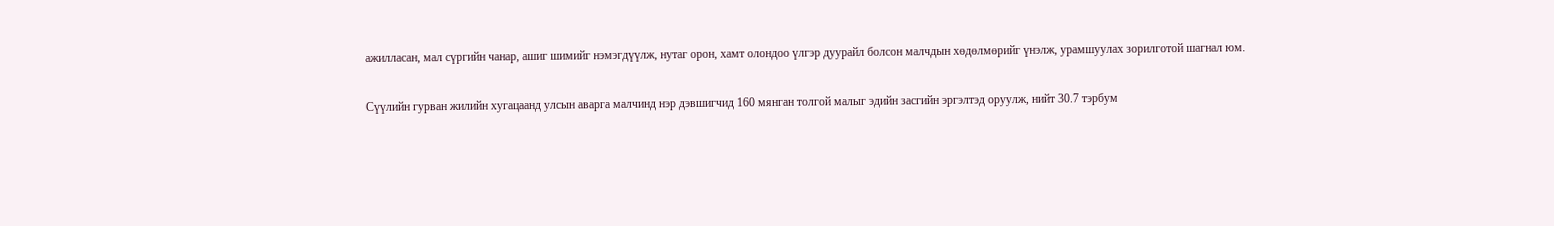ажилласан, мал сүргийн чанар, ашиг шимийг нэмэгдүүлж, нутаг орон, хамт олондоо үлгэр дуурайл болсон малчдын хөдөлмөрийг үнэлж, урамшуулах зорилготой шагнал юм.

Сүүлийн гурван жилийн хугацаанд улсын аварга малчинд нэр дэвшигчид 160 мянган толгой малыг эдийн засгийн эргэлтэд оруулж, нийт 30.7 тэрбум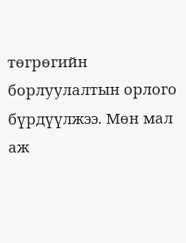төгрөгийн борлуулалтын орлого бүрдүүлжээ. Мөн мал аж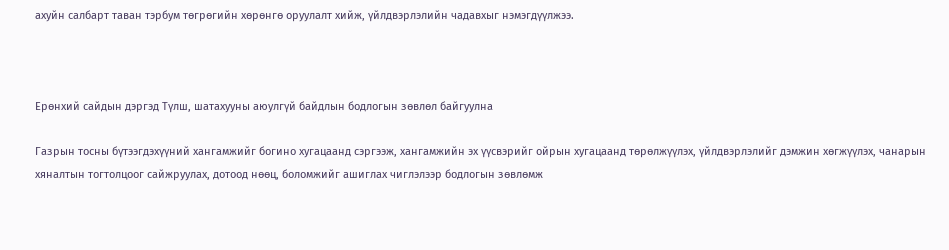ахуйн салбарт таван тэрбум төгрөгийн хөрөнгө оруулалт хийж, үйлдвэрлэлийн чадавхыг нэмэгдүүлжээ.



Ерөнхий сайдын дэргэд Түлш, шатахууны аюулгүй байдлын бодлогын зөвлөл байгуулна

Газрын тосны бүтээгдэхүүний хангамжийг богино хугацаанд сэргээж, хангамжийн эх үүсвэрийг ойрын хугацаанд төрөлжүүлэх, үйлдвэрлэлийг дэмжин хөгжүүлэх, чанарын хяналтын тогтолцоог сайжруулах, дотоод нөөц, боломжийг ашиглах чиглэлээр бодлогын зөвлөмж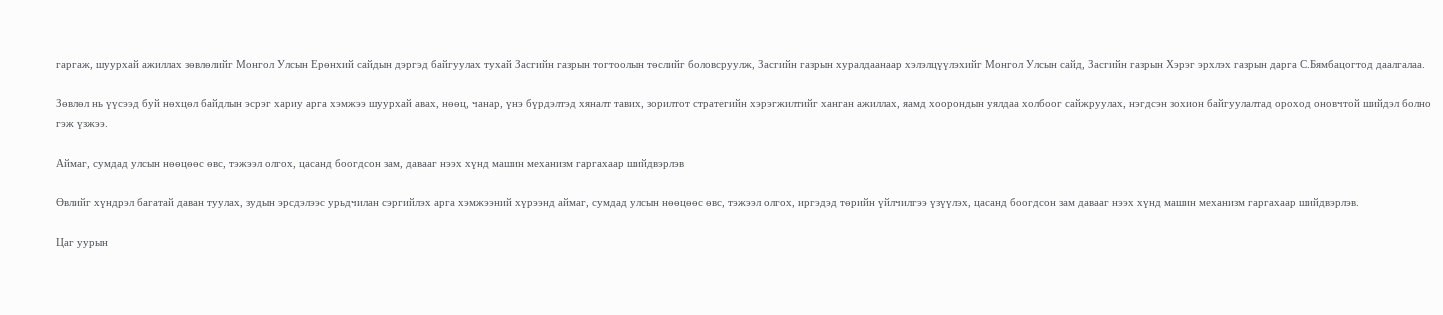гаргаж, шуурхай ажиллах зөвлөлийг Монгол Улсын Ерөнхий сайдын дэргэд байгуулах тухай Засгийн газрын тогтоолын төслийг боловсруулж, Засгийн газрын хуралдаанаар хэлэлцүүлэхийг Монгол Улсын сайд, Засгийн газрын Хэрэг эрхлэх газрын дарга С.Бямбацогтод даалгалаа.

Зөвлөл нь үүсээд буй нөхцөл байдлын эсрэг хариу арга хэмжээ шуурхай авах, нөөц, чанар, үнэ бүрдэлтэд хяналт тавих, зорилтот стратегийн хэрэгжилтийг ханган ажиллах, яамд хоорондын уялдаа холбоог сайжруулах, нэгдсэн зохион байгуулалтад ороход оновчтой шийдэл болно гэж үзжээ.

Аймаг, сумдад улсын нөөцөөс өвс, тэжээл олгох, цасанд боогдсон зам, давааг нээх хүнд машин механизм гаргахаар шийдвэрлэв

Өвлийг хүндрэл багатай даван туулах, зудын эрсдэлээс урьдчилан сэргийлэх арга хэмжээний хүрээнд аймаг, сумдад улсын нөөцөөс өвс, тэжээл олгох, иргэдэд төрийн үйлчилгээ үзүүлэх, цасанд боогдсон зам давааг нээх хүнд машин механизм гаргахаар шийдвэрлэв.

Цаг уурын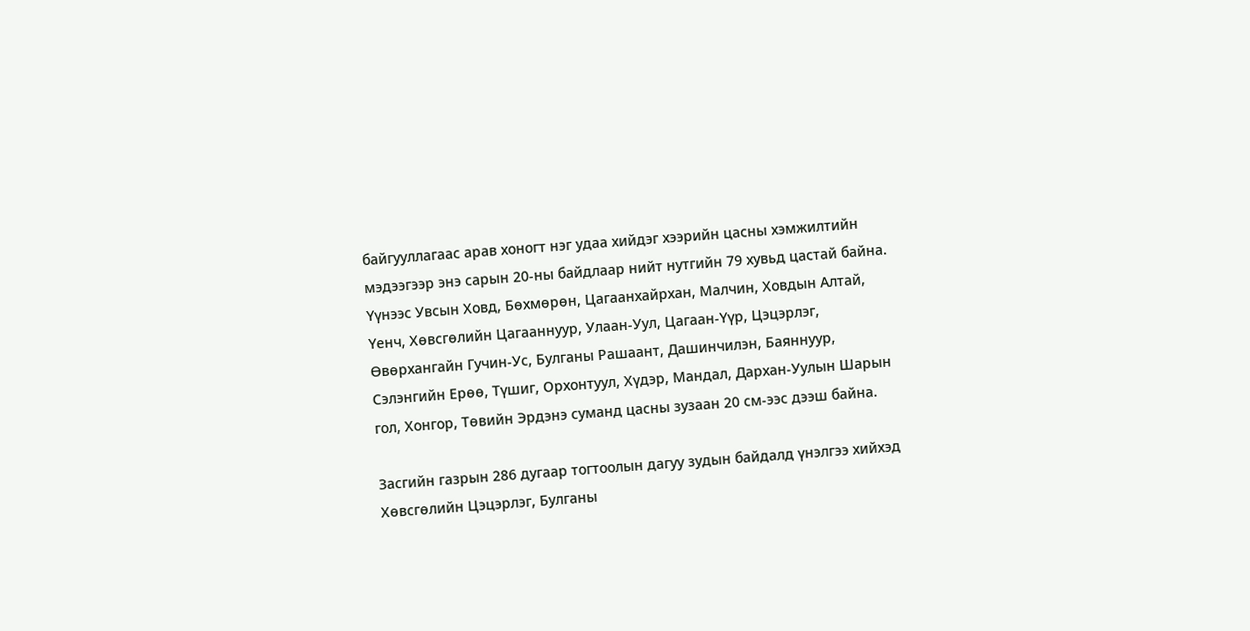байгууллагаас арав хоногт нэг удаа хийдэг хээрийн цасны хэмжилтийн мэдээгээр энэ сарын 20-ны байдлаар нийт нутгийн 79 хувьд цастай байна. Үүнээс Увсын Ховд, Бөхмөрөн, Цагаанхайрхан, Малчин, Ховдын Алтай, Үенч, Хөвсгөлийн Цагааннуур, Улаан-Уул, Цагаан-Үүр, Цэцэрлэг, Өвөрхангайн Гучин-Ус, Булганы Рашаант, Дашинчилэн, Баяннуур, Сэлэнгийн Ерөө, Түшиг, Орхонтуул, Хүдэр, Мандал, Дархан-Уулын Шарын гол, Хонгор, Төвийн Эрдэнэ суманд цасны зузаан 20 см-ээс дээш байна.

Засгийн газрын 286 дугаар тогтоолын дагуу зудын байдалд үнэлгээ хийхэд Хөвсгөлийн Цэцэрлэг, Булганы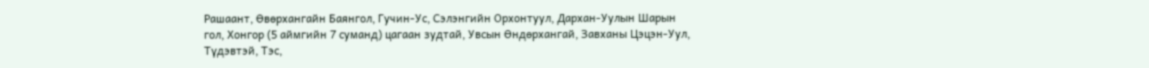Рашаант, Өвөрхангайн Баянгол, Гучин-Ус, Сэлэнгийн Орхонтуул, Дархан-Уулын Шарын гол, Хонгор (5 аймгийн 7 суманд) цагаан зудтай, Увсын Өндөрхангай, Завханы Цэцэн-Уул, Түдэвтэй, Тэс,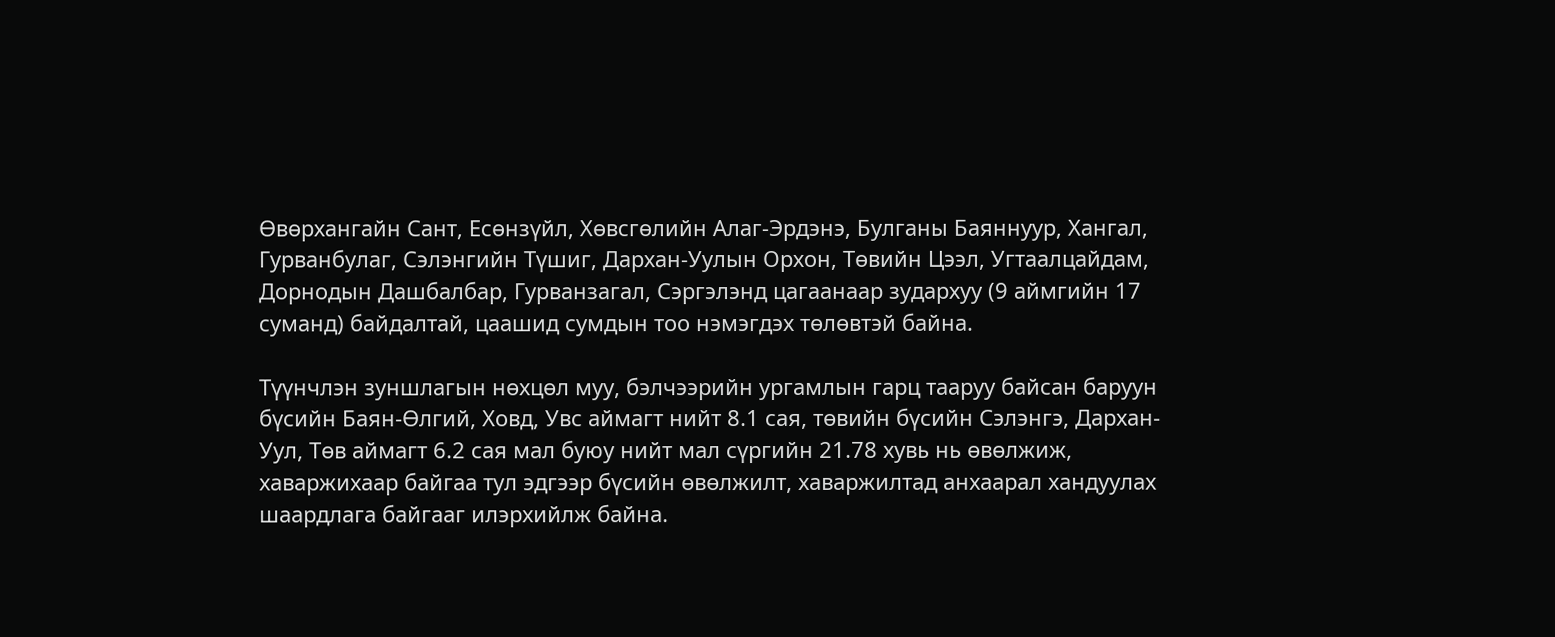Өвөрхангайн Сант, Есөнзүйл, Хөвсгөлийн Алаг-Эрдэнэ, Булганы Баяннуур, Хангал, Гурванбулаг, Сэлэнгийн Түшиг, Дархан-Уулын Орхон, Төвийн Цээл, Угтаалцайдам, Дорнодын Дашбалбар, Гурванзагал, Сэргэлэнд цагаанаар зудархуу (9 аймгийн 17 суманд) байдалтай, цаашид сумдын тоо нэмэгдэх төлөвтэй байна.

Түүнчлэн зуншлагын нөхцөл муу, бэлчээрийн ургамлын гарц тааруу байсан баруун бүсийн Баян-Өлгий, Ховд, Увс аймагт нийт 8.1 сая, төвийн бүсийн Сэлэнгэ, Дархан-Уул, Төв аймагт 6.2 сая мал буюу нийт мал сүргийн 21.78 хувь нь өвөлжиж, хаваржихаар байгаа тул эдгээр бүсийн өвөлжилт, хаваржилтад анхаарал хандуулах шаардлага байгааг илэрхийлж байна.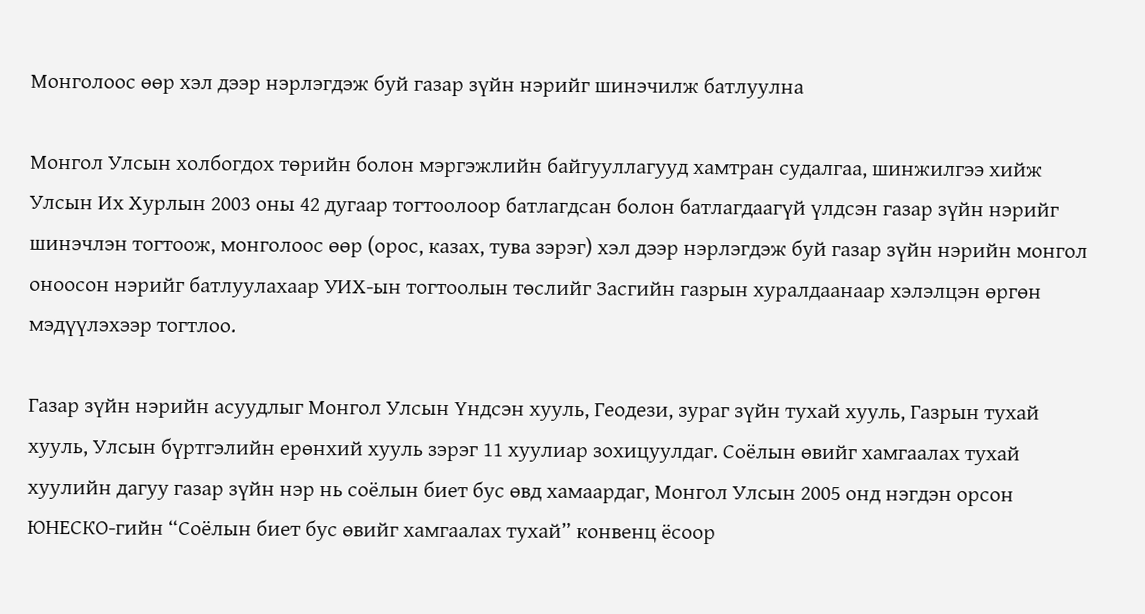Монголоос өөр хэл дээр нэрлэгдэж буй газар зүйн нэрийг шинэчилж батлуулна

Монгол Улсын холбогдох төрийн болон мэргэжлийн байгууллагууд хамтран судалгаа, шинжилгээ хийж Улсын Их Хурлын 2003 оны 42 дугаар тогтоолоор батлагдсан болон батлагдаагүй үлдсэн газар зүйн нэрийг шинэчлэн тогтоож, монголоос өөр (орос, казах, тува зэрэг) хэл дээр нэрлэгдэж буй газар зүйн нэрийн монгол оноосон нэрийг батлуулахаар УИХ-ын тогтоолын төслийг Засгийн газрын хуралдаанаар хэлэлцэн өргөн мэдүүлэхээр тогтлоо.

Газар зүйн нэрийн асуудлыг Монгол Улсын Үндсэн хууль, Геодези, зураг зүйн тухай хууль, Газрын тухай хууль, Улсын бүртгэлийн ерөнхий хууль зэрэг 11 хуулиар зохицуулдаг. Соёлын өвийг хамгаалах тухай хуулийн дагуу газар зүйн нэр нь соёлын биет бус өвд хамаардаг, Монгол Улсын 2005 онд нэгдэн орсон ЮНЕСКО-гийн “Соёлын биет бус өвийг хамгаалах тухай” конвенц ёсоор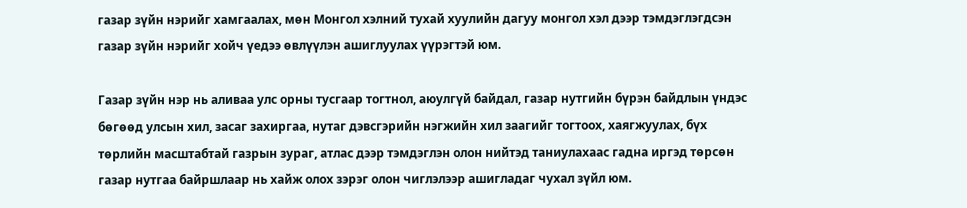газар зүйн нэрийг хамгаалах, мөн Монгол хэлний тухай хуулийн дагуу монгол хэл дээр тэмдэглэгдсэн газар зүйн нэрийг хойч үедээ өвлүүлэн ашиглуулах үүрэгтэй юм.

Газар зүйн нэр нь аливаа улс орны тусгаар тогтнол, аюулгүй байдал, газар нутгийн бүрэн байдлын үндэс бөгөөд улсын хил, засаг захиргаа, нутаг дэвсгэрийн нэгжийн хил заагийг тогтоох, хаягжуулах, бүх төрлийн масштабтай газрын зураг, атлас дээр тэмдэглэн олон нийтэд таниулахаас гадна иргэд төрсөн газар нутгаа байршлаар нь хайж олох зэрэг олон чиглэлээр ашигладаг чухал зүйл юм.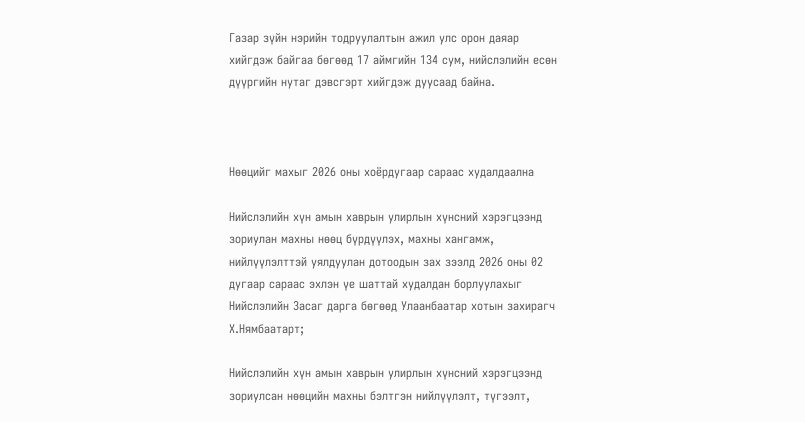Газар зүйн нэрийн тодруулалтын ажил улс орон даяар хийгдэж байгаа бөгөөд 17 аймгийн 134 сум, нийслэлийн есөн дүүргийн нутаг дэвсгэрт хийгдэж дуусаад байна.



Нөөцийг махыг 2026 оны хоёрдугаар сараас худалдаална

Нийслэлийн хүн амын хаврын улирлын хүнсний хэрэгцээнд зориулан махны нөөц бүрдүүлэх, махны хангамж, нийлүүлэлттэй уялдуулан дотоодын зах зээлд 2026 оны 02 дугаар сараас эхлэн үе шаттай худалдан борлуулахыг Нийслэлийн Засаг дарга бөгөөд Улаанбаатар хотын захирагч Х.Нямбаатарт;

Нийслэлийн хүн амын хаврын улирлын хүнсний хэрэгцээнд зориулсан нөөцийн махны бэлтгэн нийлүүлэлт, түгээлт,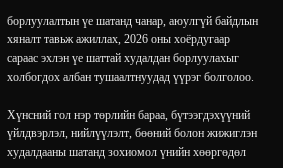борлуулалтын үе шатанд чанар, аюулгүй байдлын хяналт тавьж ажиллах, 2026 оны хоёрдугаар сараас эхлэн үе шаттай худалдан борлуулахыг холбогдох албан тушаалтнуудад үүрэг болголоо.

Хүнсний гол нэр төрлийн бараа, бүтээгдэхүүний үйлдвэрлэл, нийлүүлэлт, бөөний болон жижиглэн худалдааны шатанд зохиомол үнийн хөөргөдөл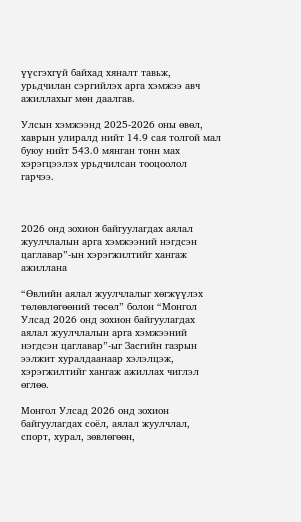үүсгэхгүй байхад хяналт тавьж, урьдчилан сэргийлэх арга хэмжээ авч ажиллахыг мөн даалгав.

Улсын хэмжээнд 2025-2026 оны өвөл, хаврын улиралд нийт 14.9 сая толгой мал буюу нийт 543.0 мянган тонн мах хэрэгцээлэх урьдчилсан тооцоолол гарчээ.



2026 онд зохион байгуулагдах аялал жуулчлалын арга хэмжээний нэгдсэн цаглавар”-ын хэрэгжилтийг хангаж ажиллана

“Өвлийн аялал жуулчлалыг хөгжүүлэх төлөвлөгөөний төсөл” болон “Монгол Улсад 2026 онд зохион байгуулагдах аялал жуулчлалын арга хэмжээний нэгдсэн цаглавар”-ыг Засгийн газрын ээлжит хуралдаанаар хэлэлцэж, хэрэгжилтийг хангаж ажиллах чиглэл өглөө.

Монгол Улсад 2026 онд зохион байгуулагдах соёл, аялал жуулчлал, спорт, хурал, зөвлөгөөн,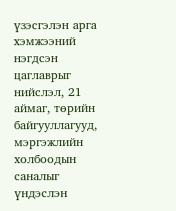үзэсгэлэн арга хэмжээний нэгдсэн цаглаврыг нийслэл, 21 аймаг, төрийн байгууллагууд, мэргэжлийн холбоодын саналыг үндэслэн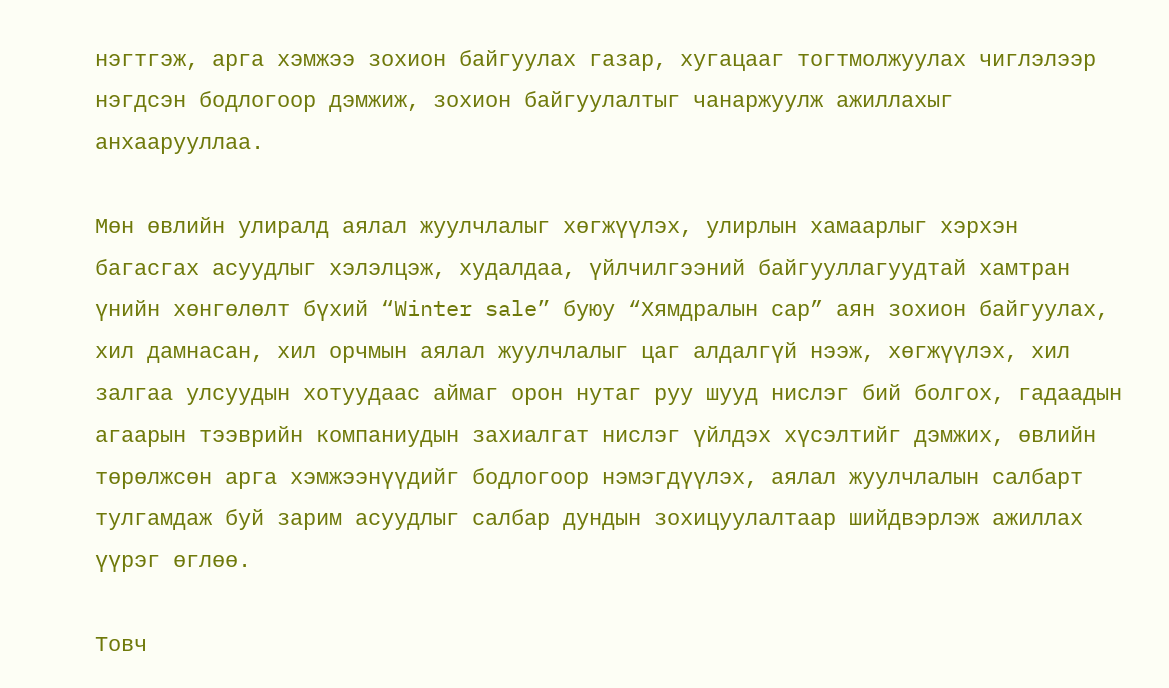нэгтгэж, арга хэмжээ зохион байгуулах газар, хугацааг тогтмолжуулах чиглэлээр нэгдсэн бодлогоор дэмжиж, зохион байгуулалтыг чанаржуулж ажиллахыг анхаарууллаа.

Мөн өвлийн улиралд аялал жуулчлалыг хөгжүүлэх, улирлын хамаарлыг хэрхэн багасгах асуудлыг хэлэлцэж, худалдаа, үйлчилгээний байгууллагуудтай хамтран үнийн хөнгөлөлт бүхий “Winter sale” буюу “Хямдралын сар” аян зохион байгуулах, хил дамнасан, хил орчмын аялал жуулчлалыг цаг алдалгүй нээж, хөгжүүлэх, хил залгаа улсуудын хотуудаас аймаг орон нутаг руу шууд нислэг бий болгох, гадаадын агаарын тээврийн компаниудын захиалгат нислэг үйлдэх хүсэлтийг дэмжих, өвлийн төрөлжсөн арга хэмжээнүүдийг бодлогоор нэмэгдүүлэх, аялал жуулчлалын салбарт тулгамдаж буй зарим асуудлыг салбар дундын зохицуулалтаар шийдвэрлэж ажиллах үүрэг өглөө.

Товч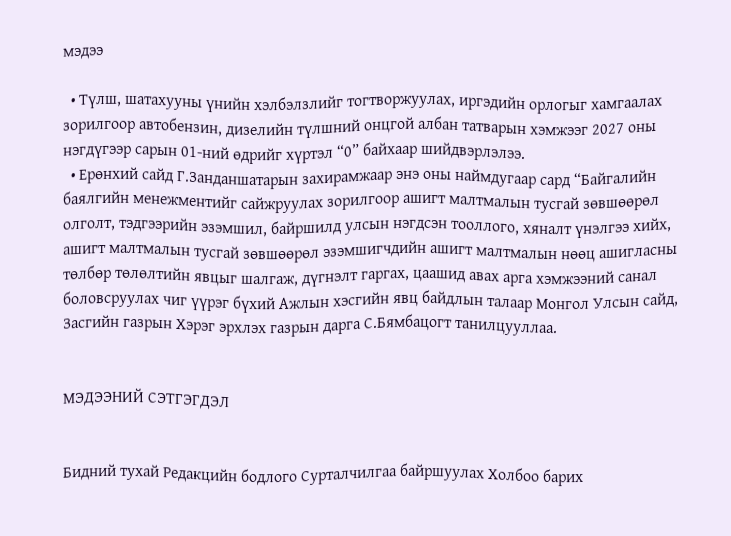мэдээ

  • Түлш, шатахууны үнийн хэлбэлзлийг тогтворжуулах, иргэдийн орлогыг хамгаалах зорилгоор автобензин, дизелийн түлшний онцгой албан татварын хэмжээг 2027 оны нэгдүгээр сарын 01-ний өдрийг хүртэл “0” байхаар шийдвэрлэлээ.
  • Ерөнхий сайд Г.Занданшатарын захирамжаар энэ оны наймдугаар сард “Байгалийн баялгийн менежментийг сайжруулах зорилгоор ашигт малтмалын тусгай зөвшөөрөл олголт, тэдгээрийн эзэмшил, байршилд улсын нэгдсэн тооллого, хяналт үнэлгээ хийх, ашигт малтмалын тусгай зөвшөөрөл эзэмшигчдийн ашигт малтмалын нөөц ашигласны төлбөр төлөлтийн явцыг шалгаж, дүгнэлт гаргах, цаашид авах арга хэмжээний санал боловсруулах чиг үүрэг бүхий Ажлын хэсгийн явц байдлын талаар Монгол Улсын сайд, Засгийн газрын Хэрэг эрхлэх газрын дарга С.Бямбацогт танилцууллаа.


МЭДЭЭНИЙ СЭТГЭГДЭЛ


Бидний тухай Редакцийн бодлого Сурталчилгаа байршуулах Холбоо барих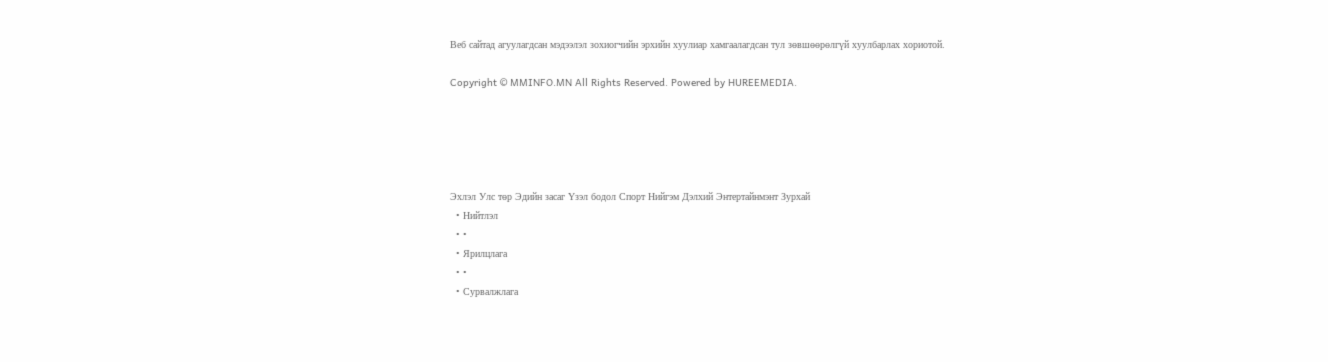Веб сайтад агуулагдсан мэдээлэл зохиогчийн эрхийн хуулиар хамгаалагдсан тул зөвшөөрөлгүй хуулбарлах хориотой.

Copyright © MMINFO.MN All Rights Reserved. Powered by HUREEMEDIA.





Эхлэл Улс төр Эдийн засаг Үзэл бодол Спорт Нийгэм Дэлхий Энтертайнмэнт Зурхай
  • Нийтлэл
  • •
  • Ярилцлага
  • •
  • Сурвалжлага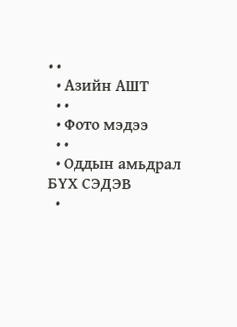• •
  • Азийн АШТ
  • •
  • Фото мэдээ
  • •
  • Оддын амьдрал
БҮХ СЭДЭВ
  •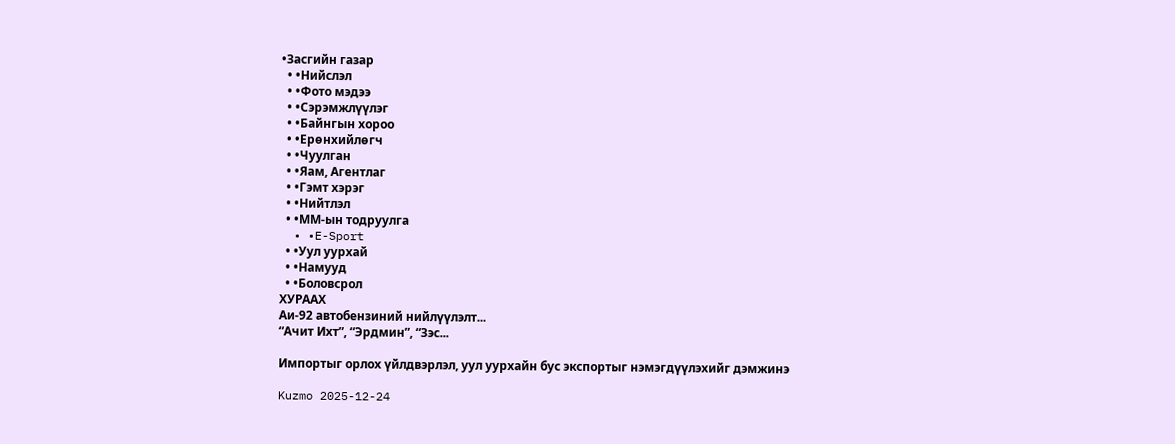•Засгийн газар
  • •Нийслэл
  • •Фото мэдээ
  • •Сэрэмжлүүлэг
  • •Байнгын хороо
  • •Ерөнхийлөгч
  • •Чуулган
  • •Яам, Агентлаг
  • •Гэмт хэрэг
  • •Нийтлэл
  • •ММ-ын тодруулга
  • •E-Sport
  • •Уул уурхай
  • •Намууд
  • •Боловсрол
ХУРААХ
Аи-92 автобензиний нийлүүлэлт...
“Ачит Ихт”, “Эрдмин”, “Зэс...

Импортыг орлох үйлдвэрлэл, уул уурхайн бус экспортыг нэмэгдүүлэхийг дэмжинэ

Kuzmo 2025-12-24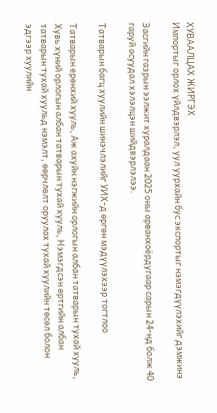ХУВААЛЦАХ ЖИРГЭХ
Импортыг орлох үйлдвэрлэл, уул уурхайн бус экспортыг нэмэгдүүлэхийг дэмжинэ

Засгийн газрын ээлжит хуралдаан 2025 оны арванхоёрдугаар сарын 24-нд болж 40 гаруй асуудал хэлэлцэн шийдвэрлэлээ.

Татварын багц хуулийн шинэчлэлийг УИХ-д өргөн мэдүүлэхээр тогтлоо

Татварын ерөнхий хууль, Аж ахуйн нэгжийн орлогын албан татварын тухай хууль, Хувь хүний орлогын албан татварын тухай хууль, Нэмэгдсэн өртгийн албан татварын тухай хуульд нэмэлт, өөрчлөлт оруулах тухай хуулийн төсөл болон эдгээр хуулийн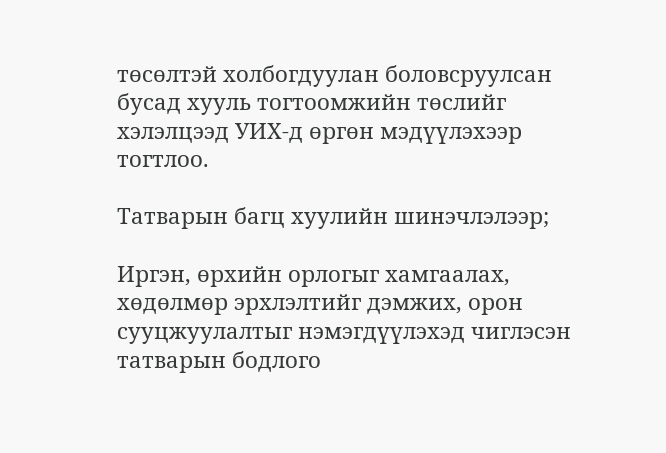төсөлтэй холбогдуулан боловсруулсан бусад хууль тогтоомжийн төслийг хэлэлцээд УИХ-д өргөн мэдүүлэхээр тогтлоо.

Татварын багц хуулийн шинэчлэлээр;

Иргэн, өрхийн орлогыг хамгаалах, хөдөлмөр эрхлэлтийг дэмжих, орон сууцжуулалтыг нэмэгдүүлэхэд чиглэсэн татварын бодлого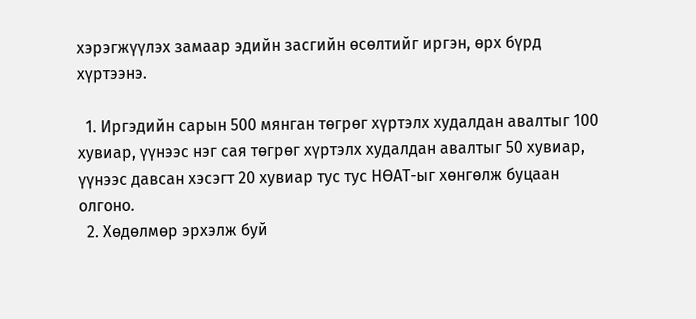хэрэгжүүлэх замаар эдийн засгийн өсөлтийг иргэн, өрх бүрд хүртээнэ.

  1. Иргэдийн сарын 500 мянган төгрөг хүртэлх худалдан авалтыг 100 хувиар, үүнээс нэг сая төгрөг хүртэлх худалдан авалтыг 50 хувиар, үүнээс давсан хэсэгт 20 хувиар тус тус НӨАТ-ыг хөнгөлж буцаан олгоно.
  2. Хөдөлмөр эрхэлж буй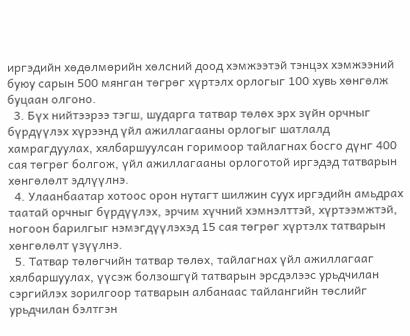иргэдийн хөдөлмөрийн хөлсний доод хэмжээтэй тэнцэх хэмжээний буюу сарын 500 мянган төгрөг хүртэлх орлогыг 100 хувь хөнгөлж буцаан олгоно.
  3. Бүх нийтээрээ тэгш, шударга татвар төлөх эрх зүйн орчныг бүрдүүлэх хүрээнд үйл ажиллагааны орлогыг шатлалд хамрагдуулах, хялбаршуулсан горимоор тайлагнах босго дүнг 400 сая төгрөг болгож, үйл ажиллагааны орлоготой иргэдэд татварын хөнгөлөлт эдлүүлнэ.
  4. Улаанбаатар хотоос орон нутагт шилжин суух иргэдийн амьдрах таатай орчныг бүрдүүлэх, эрчим хүчний хэмнэлттэй, хүртээмжтэй, ногоон барилгыг нэмэгдүүлэхэд 15 сая төгрөг хүртэлх татварын хөнгөлөлт үзүүлнэ.
  5. Татвар төлөгчийн татвар төлөх, тайлагнах үйл ажиллагааг хялбаршуулах, үүсэж болзошгүй татварын эрсдэлээс урьдчилан сэргийлэх зорилгоор татварын албанаас тайлангийн төслийг урьдчилан бэлтгэн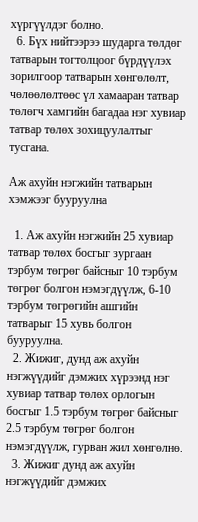хүргүүлдэг болно.
  6. Бүх нийтээрээ шударга төлдөг татварын тогтолцоог бүрдүүлэх зорилгоор татварын хөнгөлөлт, чөлөөлөлтөөс үл хамааран татвар төлөгч хамгийн багадаа нэг хувиар татвар төлөх зохицуулалтыг тусгана.

Аж ахуйн нэгжийн татварын хэмжээг бууруулна

  1. Аж ахуйн нэгжийн 25 хувиар татвар төлөх босгыг зургаан тэрбум төгрөг байсныг 10 тэрбум төгрөг болгон нэмэгдүүлж, 6-10 тэрбум төгрөгийн ашгийн татварыг 15 хувь болгон бууруулна.
  2. Жижиг, дунд аж ахуйн нэгжүүдийг дэмжих хүрээнд нэг хувиар татвар төлөх орлогын босгыг 1.5 тэрбум төгрөг байсныг 2.5 тэрбум төгрөг болгон нэмэгдүүлж, гурван жил хөнгөлнө.
  3. Жижиг дунд аж ахуйн нэгжүүдийг дэмжих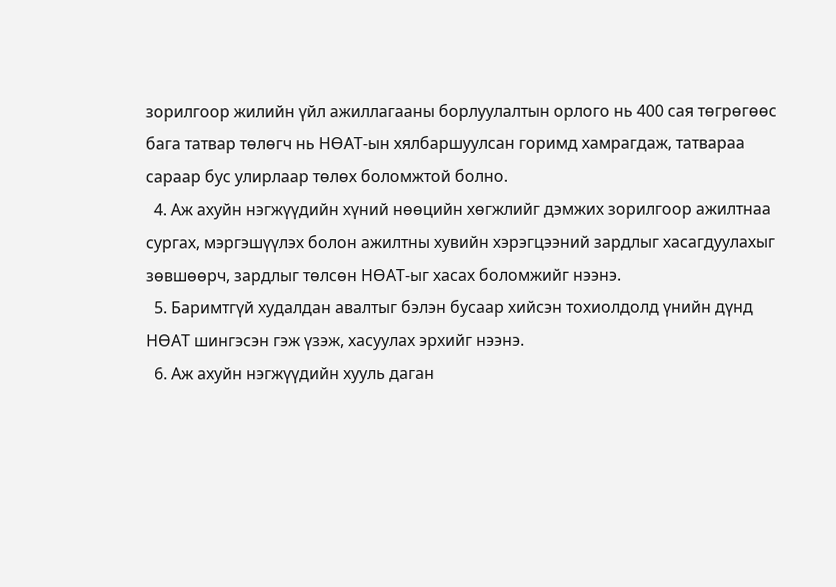зорилгоор жилийн үйл ажиллагааны борлуулалтын орлого нь 400 сая төгрөгөөс бага татвар төлөгч нь НӨАТ-ын хялбаршуулсан горимд хамрагдаж, татвараа сараар бус улирлаар төлөх боломжтой болно.
  4. Аж ахуйн нэгжүүдийн хүний нөөцийн хөгжлийг дэмжих зорилгоор ажилтнаа сургах, мэргэшүүлэх болон ажилтны хувийн хэрэгцээний зардлыг хасагдуулахыг зөвшөөрч, зардлыг төлсөн НӨАТ-ыг хасах боломжийг нээнэ.
  5. Баримтгүй худалдан авалтыг бэлэн бусаар хийсэн тохиолдолд үнийн дүнд НӨАТ шингэсэн гэж үзэж, хасуулах эрхийг нээнэ.
  6. Аж ахуйн нэгжүүдийн хууль даган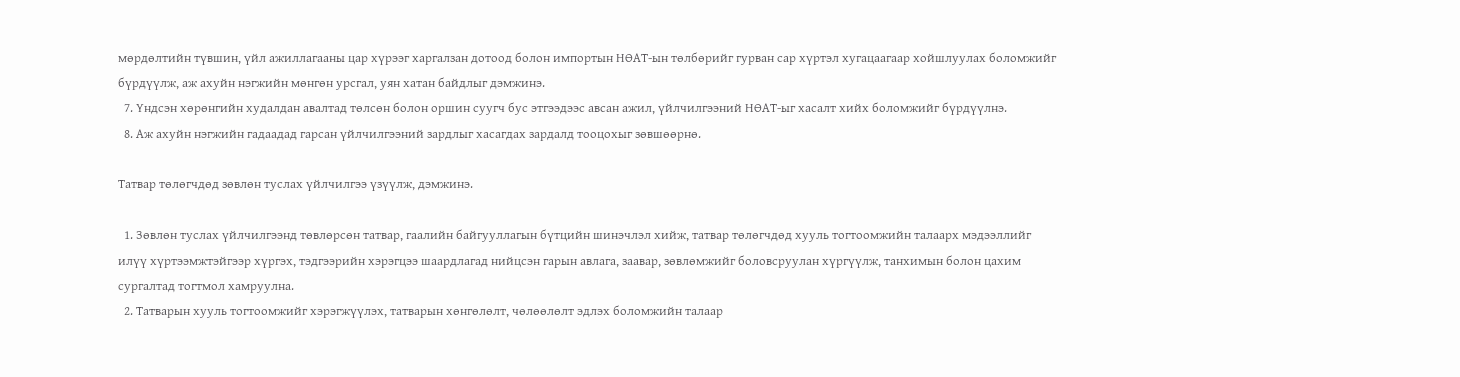мөрдөлтийн түвшин, үйл ажиллагааны цар хүрээг харгалзан дотоод болон импортын НӨАТ-ын төлбөрийг гурван сар хүртэл хугацаагаар хойшлуулах боломжийг бүрдүүлж, аж ахуйн нэгжийн мөнгөн урсгал, уян хатан байдлыг дэмжинэ.
  7. Үндсэн хөрөнгийн худалдан авалтад төлсөн болон оршин суугч бус этгээдээс авсан ажил, үйлчилгээний НӨАТ-ыг хасалт хийх боломжийг бүрдүүлнэ.
  8. Аж ахуйн нэгжийн гадаадад гарсан үйлчилгээний зардлыг хасагдах зардалд тооцохыг зөвшөөрнө.

Татвар төлөгчдөд зөвлөн туслах үйлчилгээ үзүүлж, дэмжинэ.

  1. Зөвлөн туслах үйлчилгээнд төвлөрсөн татвар, гаалийн байгууллагын бүтцийн шинэчлэл хийж, татвар төлөгчдөд хууль тогтоомжийн талаарх мэдээллийг илүү хүртээмжтэйгээр хүргэх, тэдгээрийн хэрэгцээ шаардлагад нийцсэн гарын авлага, заавар, зөвлөмжийг боловсруулан хүргүүлж, танхимын болон цахим сургалтад тогтмол хамруулна.
  2. Татварын хууль тогтоомжийг хэрэгжүүлэх, татварын хөнгөлөлт, чөлөөлөлт эдлэх боломжийн талаар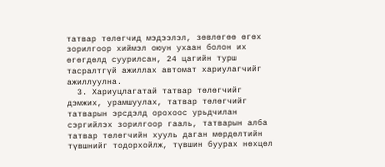татвар төлөгчид мэдээлэл, зөвлөгөө өгөх зорилгоор хиймэл оюун ухаан болон их өгөгдөлд суурилсан, 24 цагийн турш тасралтгүй ажиллах автомат хариулагчийг ажиллуулна.
  3. Хариуцлагатай татвар төлөгчийг дэмжих, урамшуулах, татвар төлөгчийг татварын эрсдэлд орохоос урьдчилан сэргийлэх зорилгоор гааль, татварын алба татвар төлөгчийн хууль даган мөрдөлтийн түвшнийг тодорхойлж, түвшин буурах нөхцөл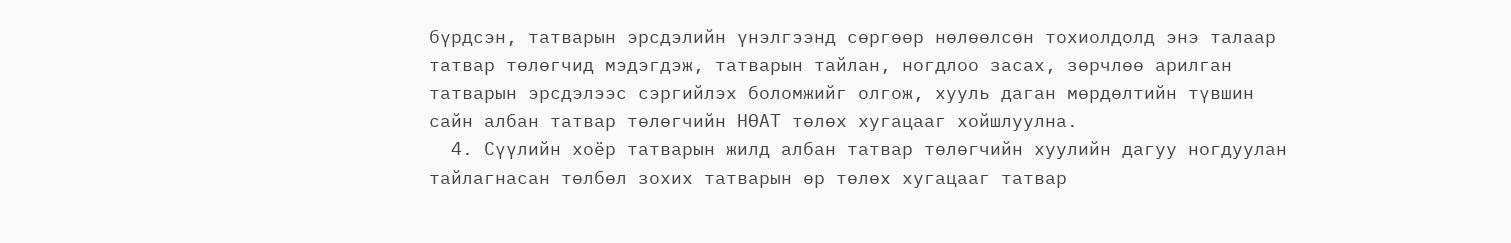бүрдсэн, татварын эрсдэлийн үнэлгээнд сөргөөр нөлөөлсөн тохиолдолд энэ талаар татвар төлөгчид мэдэгдэж, татварын тайлан, ногдлоо засах, зөрчлөө арилган татварын эрсдэлээс сэргийлэх боломжийг олгож, хууль даган мөрдөлтийн түвшин сайн албан татвар төлөгчийн НӨАТ төлөх хугацааг хойшлуулна.
  4. Сүүлийн хоёр татварын жилд албан татвар төлөгчийн хуулийн дагуу ногдуулан тайлагнасан төлбөл зохих татварын өр төлөх хугацааг татвар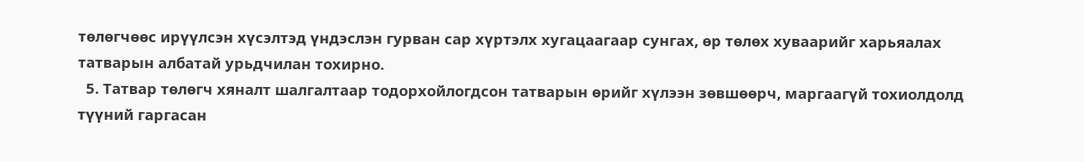төлөгчөөс ирүүлсэн хүсэлтэд үндэслэн гурван сар хүртэлх хугацаагаар сунгах, өр төлөх хуваарийг харьяалах татварын албатай урьдчилан тохирно.
  5. Татвар төлөгч хяналт шалгалтаар тодорхойлогдсон татварын өрийг хүлээн зөвшөөрч, маргаагүй тохиолдолд түүний гаргасан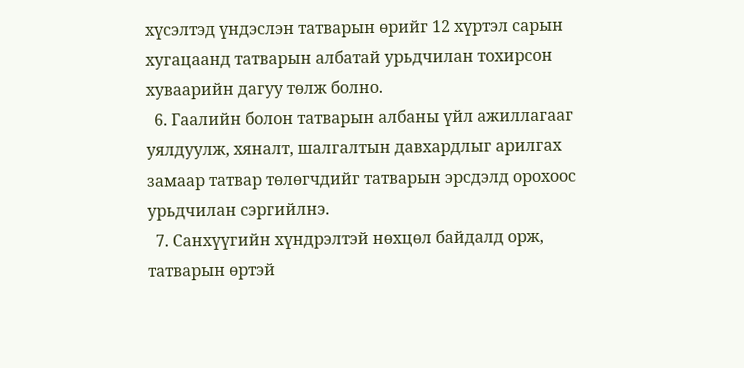хүсэлтэд үндэслэн татварын өрийг 12 хүртэл сарын хугацаанд татварын албатай урьдчилан тохирсон хуваарийн дагуу төлж болно.
  6. Гаалийн болон татварын албаны үйл ажиллагааг уялдуулж, хяналт, шалгалтын давхардлыг арилгах замаар татвар төлөгчдийг татварын эрсдэлд орохоос урьдчилан сэргийлнэ.
  7. Санхүүгийн хүндрэлтэй нөхцөл байдалд орж, татварын өртэй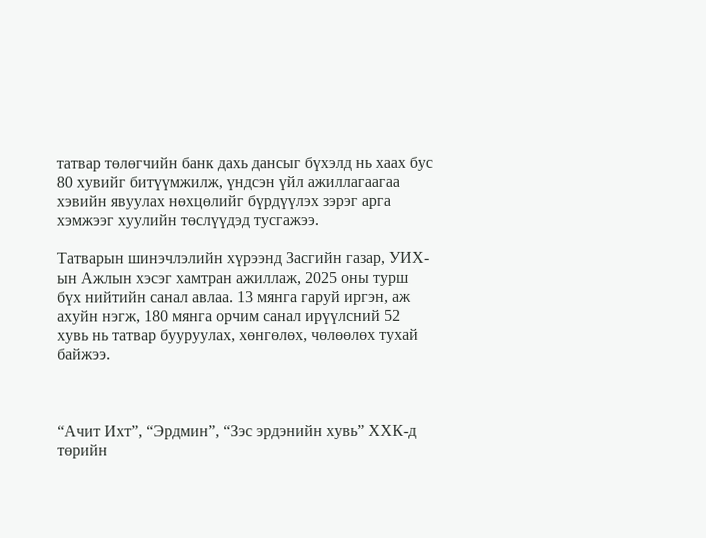татвар төлөгчийн банк дахь дансыг бүхэлд нь хаах бус 80 хувийг битүүмжилж, үндсэн үйл ажиллагаагаа хэвийн явуулах нөхцөлийг бүрдүүлэх зэрэг арга хэмжээг хуулийн төслүүдэд тусгажээ.

Татварын шинэчлэлийн хүрээнд Засгийн газар, УИХ-ын Ажлын хэсэг хамтран ажиллаж, 2025 оны турш бүх нийтийн санал авлаа. 13 мянга гаруй иргэн, аж ахуйн нэгж, 180 мянга орчим санал ирүүлсний 52 хувь нь татвар бууруулах, хөнгөлөх, чөлөөлөх тухай байжээ.



“Ачит Ихт”, “Эрдмин”, “Зэс эрдэнийн хувь” ХХК-д төрийн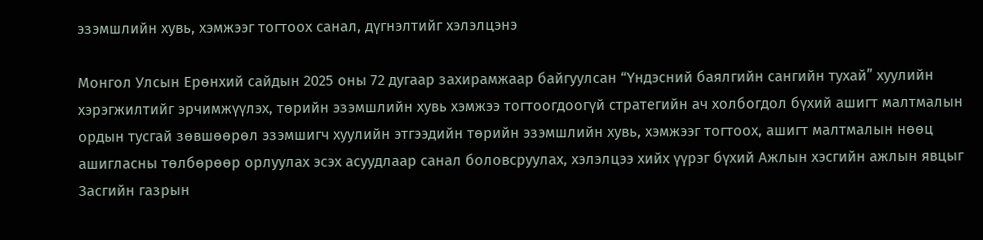эзэмшлийн хувь, хэмжээг тогтоох санал, дүгнэлтийг хэлэлцэнэ

Монгол Улсын Ерөнхий сайдын 2025 оны 72 дугаар захирамжаар байгуулсан “Үндэсний баялгийн сангийн тухай” хуулийн хэрэгжилтийг эрчимжүүлэх, төрийн эзэмшлийн хувь хэмжээ тогтоогдоогүй стратегийн ач холбогдол бүхий ашигт малтмалын ордын тусгай зөвшөөрөл эзэмшигч хуулийн этгээдийн төрийн эзэмшлийн хувь, хэмжээг тогтоох, ашигт малтмалын нөөц ашигласны төлбөрөөр орлуулах эсэх асуудлаар санал боловсруулах, хэлэлцээ хийх үүрэг бүхий Ажлын хэсгийн ажлын явцыг Засгийн газрын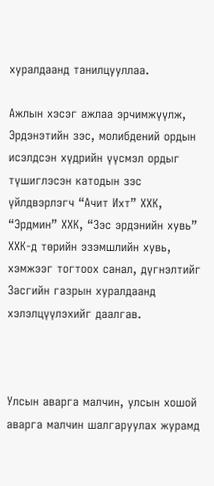хуралдаанд танилцууллаа.

Ажлын хэсэг ажлаа эрчимжүүлж, Эрдэнэтийн зэс, молибдений ордын исэлдсэн хүдрийн үүсмэл ордыг түшиглэсэн катодын зэс үйлдвэрлэгч “Ачит Ихт” ХХК, “Эрдмин” ХХК, “Зэс эрдэнийн хувь” ХХК-д төрийн эзэмшлийн хувь, хэмжээг тогтоох санал, дүгнэлтийг Засгийн газрын хуралдаанд хэлэлцүүлэхийг даалгав.



Улсын аварга малчин, улсын хошой аварга малчин шалгаруулах журамд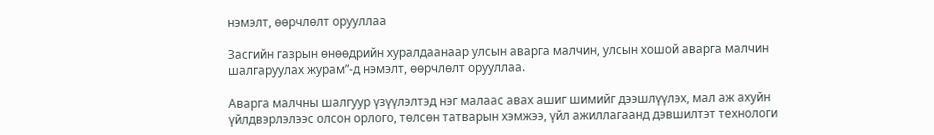нэмэлт, өөрчлөлт орууллаа

Засгийн газрын өнөөдрийн хуралдаанаар улсын аварга малчин, улсын хошой аварга малчин шалгаруулах журам”-д нэмэлт, өөрчлөлт орууллаа.

Аварга малчны шалгуур үзүүлэлтэд нэг малаас авах ашиг шимийг дээшлүүлэх, мал аж ахуйн үйлдвэрлэлээс олсон орлого, төлсөн татварын хэмжээ, үйл ажиллагаанд дэвшилтэт технологи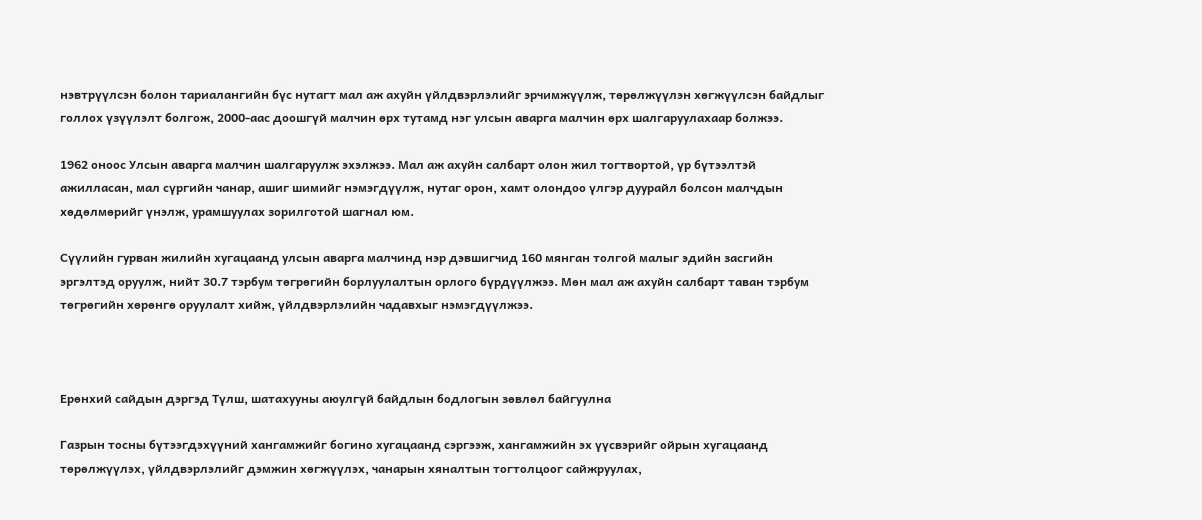нэвтрүүлсэн болон тариалангийн бүс нутагт мал аж ахуйн үйлдвэрлэлийг эрчимжүүлж, төрөлжүүлэн хөгжүүлсэн байдлыг голлох үзүүлэлт болгож, 2000-аас доошгүй малчин өрх тутамд нэг улсын аварга малчин өрх шалгаруулахаар болжээ.

1962 оноос Улсын аварга малчин шалгаруулж эхэлжээ. Мал аж ахуйн салбарт олон жил тогтвортой, үр бүтээлтэй ажилласан, мал сүргийн чанар, ашиг шимийг нэмэгдүүлж, нутаг орон, хамт олондоо үлгэр дуурайл болсон малчдын хөдөлмөрийг үнэлж, урамшуулах зорилготой шагнал юм.

Сүүлийн гурван жилийн хугацаанд улсын аварга малчинд нэр дэвшигчид 160 мянган толгой малыг эдийн засгийн эргэлтэд оруулж, нийт 30.7 тэрбум төгрөгийн борлуулалтын орлого бүрдүүлжээ. Мөн мал аж ахуйн салбарт таван тэрбум төгрөгийн хөрөнгө оруулалт хийж, үйлдвэрлэлийн чадавхыг нэмэгдүүлжээ.



Ерөнхий сайдын дэргэд Түлш, шатахууны аюулгүй байдлын бодлогын зөвлөл байгуулна

Газрын тосны бүтээгдэхүүний хангамжийг богино хугацаанд сэргээж, хангамжийн эх үүсвэрийг ойрын хугацаанд төрөлжүүлэх, үйлдвэрлэлийг дэмжин хөгжүүлэх, чанарын хяналтын тогтолцоог сайжруулах,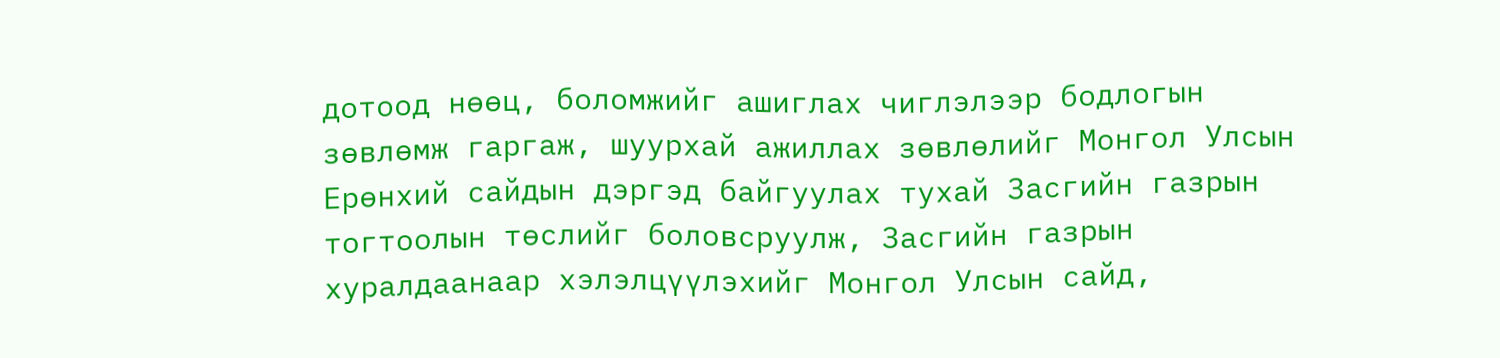дотоод нөөц, боломжийг ашиглах чиглэлээр бодлогын зөвлөмж гаргаж, шуурхай ажиллах зөвлөлийг Монгол Улсын Ерөнхий сайдын дэргэд байгуулах тухай Засгийн газрын тогтоолын төслийг боловсруулж, Засгийн газрын хуралдаанаар хэлэлцүүлэхийг Монгол Улсын сайд,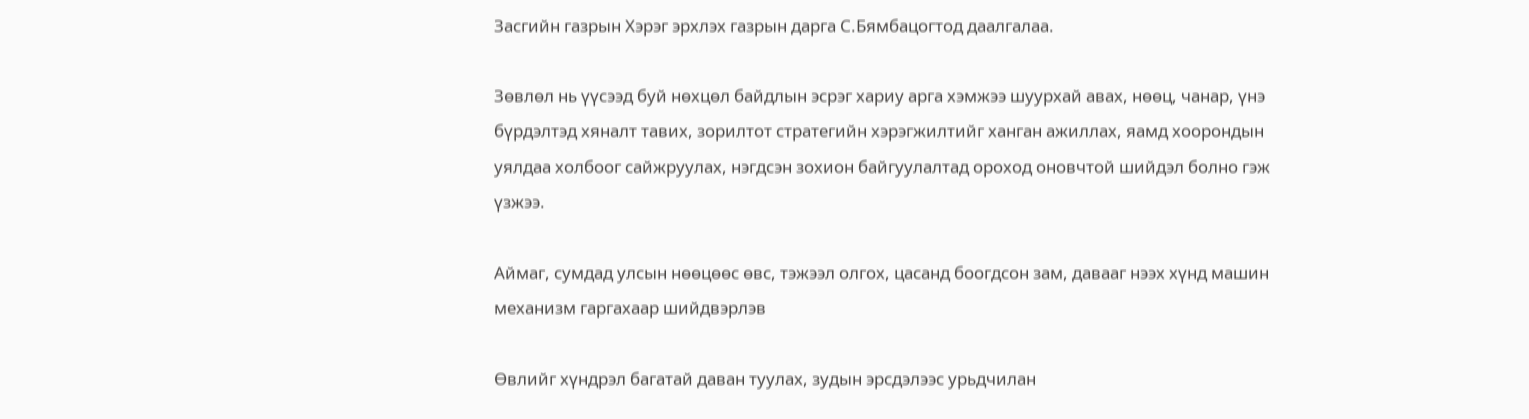Засгийн газрын Хэрэг эрхлэх газрын дарга С.Бямбацогтод даалгалаа.

Зөвлөл нь үүсээд буй нөхцөл байдлын эсрэг хариу арга хэмжээ шуурхай авах, нөөц, чанар, үнэ бүрдэлтэд хяналт тавих, зорилтот стратегийн хэрэгжилтийг ханган ажиллах, яамд хоорондын уялдаа холбоог сайжруулах, нэгдсэн зохион байгуулалтад ороход оновчтой шийдэл болно гэж үзжээ.

Аймаг, сумдад улсын нөөцөөс өвс, тэжээл олгох, цасанд боогдсон зам, давааг нээх хүнд машин механизм гаргахаар шийдвэрлэв

Өвлийг хүндрэл багатай даван туулах, зудын эрсдэлээс урьдчилан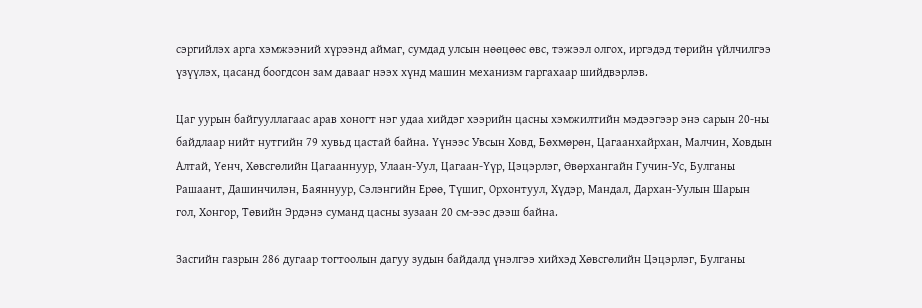сэргийлэх арга хэмжээний хүрээнд аймаг, сумдад улсын нөөцөөс өвс, тэжээл олгох, иргэдэд төрийн үйлчилгээ үзүүлэх, цасанд боогдсон зам давааг нээх хүнд машин механизм гаргахаар шийдвэрлэв.

Цаг уурын байгууллагаас арав хоногт нэг удаа хийдэг хээрийн цасны хэмжилтийн мэдээгээр энэ сарын 20-ны байдлаар нийт нутгийн 79 хувьд цастай байна. Үүнээс Увсын Ховд, Бөхмөрөн, Цагаанхайрхан, Малчин, Ховдын Алтай, Үенч, Хөвсгөлийн Цагааннуур, Улаан-Уул, Цагаан-Үүр, Цэцэрлэг, Өвөрхангайн Гучин-Ус, Булганы Рашаант, Дашинчилэн, Баяннуур, Сэлэнгийн Ерөө, Түшиг, Орхонтуул, Хүдэр, Мандал, Дархан-Уулын Шарын гол, Хонгор, Төвийн Эрдэнэ суманд цасны зузаан 20 см-ээс дээш байна.

Засгийн газрын 286 дугаар тогтоолын дагуу зудын байдалд үнэлгээ хийхэд Хөвсгөлийн Цэцэрлэг, Булганы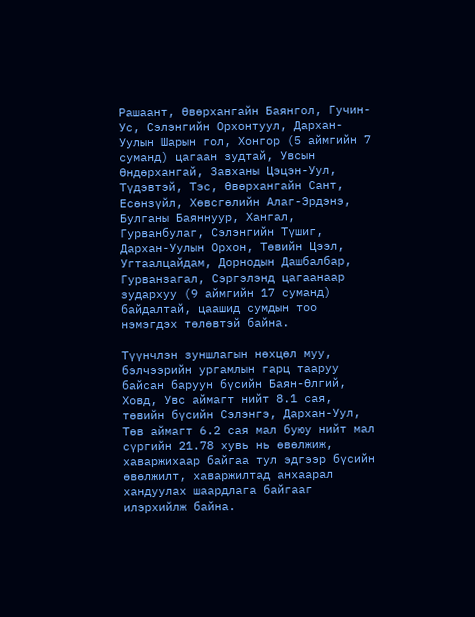Рашаант, Өвөрхангайн Баянгол, Гучин-Ус, Сэлэнгийн Орхонтуул, Дархан-Уулын Шарын гол, Хонгор (5 аймгийн 7 суманд) цагаан зудтай, Увсын Өндөрхангай, Завханы Цэцэн-Уул, Түдэвтэй, Тэс, Өвөрхангайн Сант, Есөнзүйл, Хөвсгөлийн Алаг-Эрдэнэ, Булганы Баяннуур, Хангал, Гурванбулаг, Сэлэнгийн Түшиг, Дархан-Уулын Орхон, Төвийн Цээл, Угтаалцайдам, Дорнодын Дашбалбар, Гурванзагал, Сэргэлэнд цагаанаар зудархуу (9 аймгийн 17 суманд) байдалтай, цаашид сумдын тоо нэмэгдэх төлөвтэй байна.

Түүнчлэн зуншлагын нөхцөл муу, бэлчээрийн ургамлын гарц тааруу байсан баруун бүсийн Баян-Өлгий, Ховд, Увс аймагт нийт 8.1 сая, төвийн бүсийн Сэлэнгэ, Дархан-Уул, Төв аймагт 6.2 сая мал буюу нийт мал сүргийн 21.78 хувь нь өвөлжиж, хаваржихаар байгаа тул эдгээр бүсийн өвөлжилт, хаваржилтад анхаарал хандуулах шаардлага байгааг илэрхийлж байна.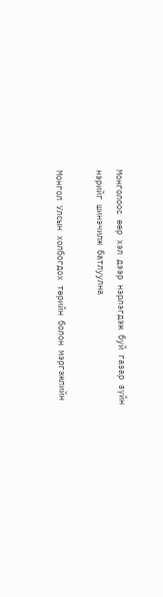Монголоос өөр хэл дээр нэрлэгдэж буй газар зүйн нэрийг шинэчилж батлуулна

Монгол Улсын холбогдох төрийн болон мэргэжлийн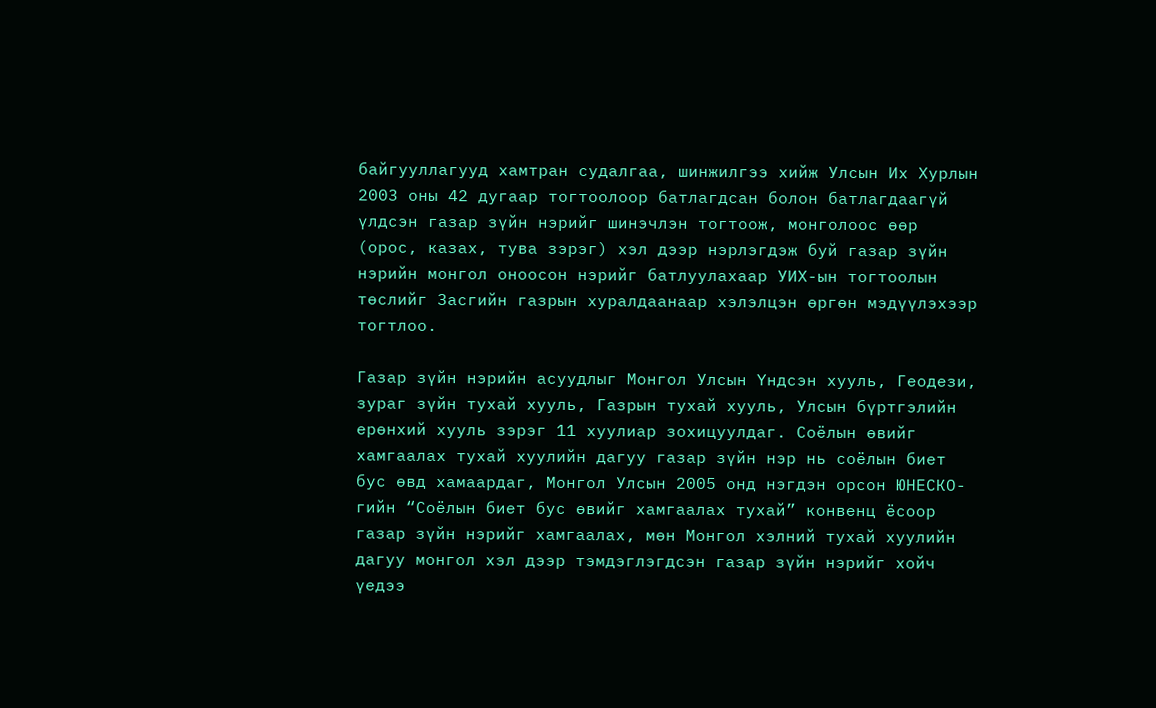байгууллагууд хамтран судалгаа, шинжилгээ хийж Улсын Их Хурлын 2003 оны 42 дугаар тогтоолоор батлагдсан болон батлагдаагүй үлдсэн газар зүйн нэрийг шинэчлэн тогтоож, монголоос өөр (орос, казах, тува зэрэг) хэл дээр нэрлэгдэж буй газар зүйн нэрийн монгол оноосон нэрийг батлуулахаар УИХ-ын тогтоолын төслийг Засгийн газрын хуралдаанаар хэлэлцэн өргөн мэдүүлэхээр тогтлоо.

Газар зүйн нэрийн асуудлыг Монгол Улсын Үндсэн хууль, Геодези, зураг зүйн тухай хууль, Газрын тухай хууль, Улсын бүртгэлийн ерөнхий хууль зэрэг 11 хуулиар зохицуулдаг. Соёлын өвийг хамгаалах тухай хуулийн дагуу газар зүйн нэр нь соёлын биет бус өвд хамаардаг, Монгол Улсын 2005 онд нэгдэн орсон ЮНЕСКО-гийн “Соёлын биет бус өвийг хамгаалах тухай” конвенц ёсоор газар зүйн нэрийг хамгаалах, мөн Монгол хэлний тухай хуулийн дагуу монгол хэл дээр тэмдэглэгдсэн газар зүйн нэрийг хойч үедээ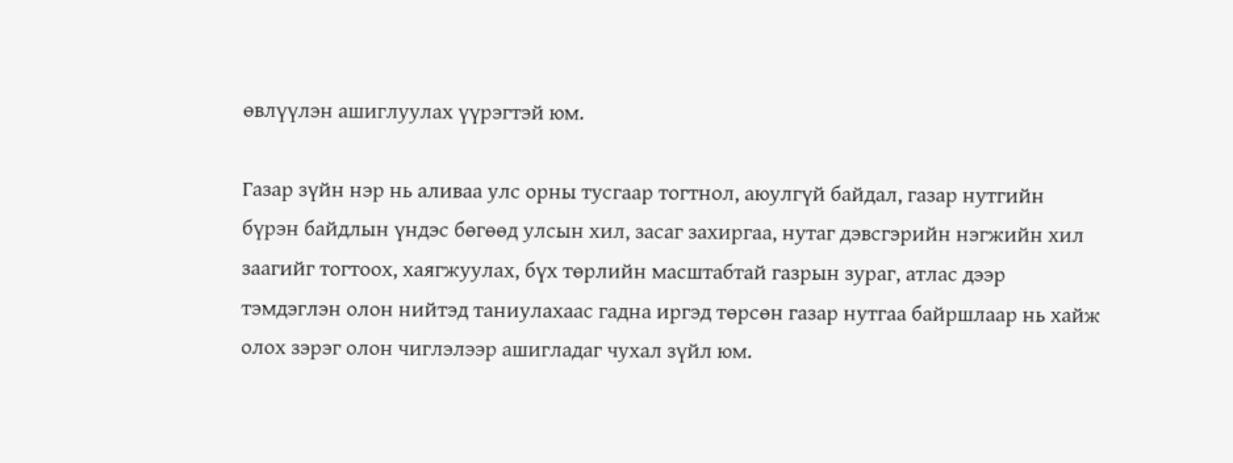өвлүүлэн ашиглуулах үүрэгтэй юм.

Газар зүйн нэр нь аливаа улс орны тусгаар тогтнол, аюулгүй байдал, газар нутгийн бүрэн байдлын үндэс бөгөөд улсын хил, засаг захиргаа, нутаг дэвсгэрийн нэгжийн хил заагийг тогтоох, хаягжуулах, бүх төрлийн масштабтай газрын зураг, атлас дээр тэмдэглэн олон нийтэд таниулахаас гадна иргэд төрсөн газар нутгаа байршлаар нь хайж олох зэрэг олон чиглэлээр ашигладаг чухал зүйл юм.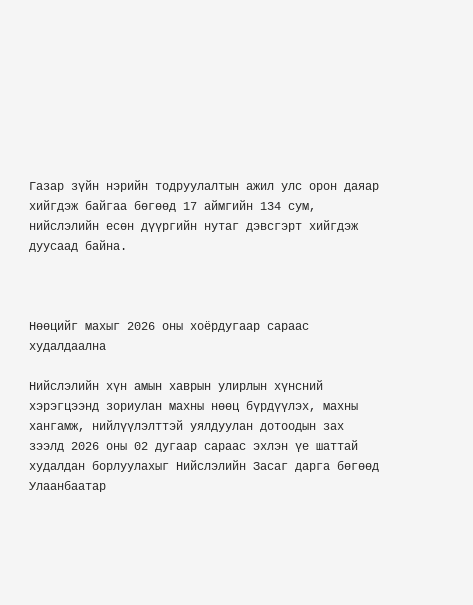Газар зүйн нэрийн тодруулалтын ажил улс орон даяар хийгдэж байгаа бөгөөд 17 аймгийн 134 сум, нийслэлийн есөн дүүргийн нутаг дэвсгэрт хийгдэж дуусаад байна.



Нөөцийг махыг 2026 оны хоёрдугаар сараас худалдаална

Нийслэлийн хүн амын хаврын улирлын хүнсний хэрэгцээнд зориулан махны нөөц бүрдүүлэх, махны хангамж, нийлүүлэлттэй уялдуулан дотоодын зах зээлд 2026 оны 02 дугаар сараас эхлэн үе шаттай худалдан борлуулахыг Нийслэлийн Засаг дарга бөгөөд Улаанбаатар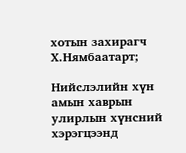хотын захирагч Х.Нямбаатарт;

Нийслэлийн хүн амын хаврын улирлын хүнсний хэрэгцээнд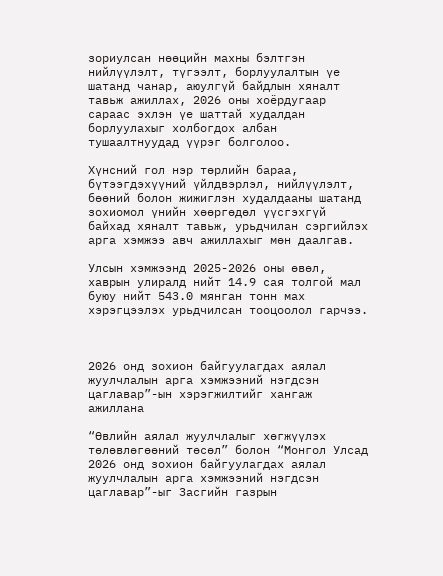зориулсан нөөцийн махны бэлтгэн нийлүүлэлт, түгээлт, борлуулалтын үе шатанд чанар, аюулгүй байдлын хяналт тавьж ажиллах, 2026 оны хоёрдугаар сараас эхлэн үе шаттай худалдан борлуулахыг холбогдох албан тушаалтнуудад үүрэг болголоо.

Хүнсний гол нэр төрлийн бараа, бүтээгдэхүүний үйлдвэрлэл, нийлүүлэлт, бөөний болон жижиглэн худалдааны шатанд зохиомол үнийн хөөргөдөл үүсгэхгүй байхад хяналт тавьж, урьдчилан сэргийлэх арга хэмжээ авч ажиллахыг мөн даалгав.

Улсын хэмжээнд 2025-2026 оны өвөл, хаврын улиралд нийт 14.9 сая толгой мал буюу нийт 543.0 мянган тонн мах хэрэгцээлэх урьдчилсан тооцоолол гарчээ.



2026 онд зохион байгуулагдах аялал жуулчлалын арга хэмжээний нэгдсэн цаглавар”-ын хэрэгжилтийг хангаж ажиллана

“Өвлийн аялал жуулчлалыг хөгжүүлэх төлөвлөгөөний төсөл” болон “Монгол Улсад 2026 онд зохион байгуулагдах аялал жуулчлалын арга хэмжээний нэгдсэн цаглавар”-ыг Засгийн газрын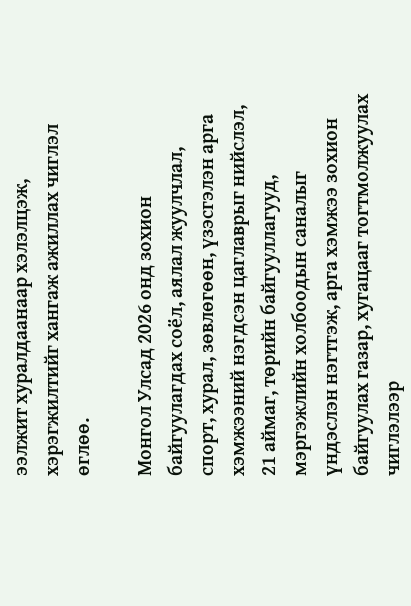ээлжит хуралдаанаар хэлэлцэж, хэрэгжилтийг хангаж ажиллах чиглэл өглөө.

Монгол Улсад 2026 онд зохион байгуулагдах соёл, аялал жуулчлал, спорт, хурал, зөвлөгөөн, үзэсгэлэн арга хэмжээний нэгдсэн цаглаврыг нийслэл, 21 аймаг, төрийн байгууллагууд, мэргэжлийн холбоодын саналыг үндэслэн нэгтгэж, арга хэмжээ зохион байгуулах газар, хугацааг тогтмолжуулах чиглэлээр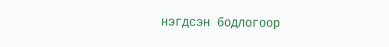нэгдсэн бодлогоор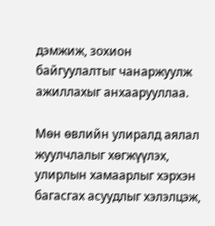дэмжиж, зохион байгуулалтыг чанаржуулж ажиллахыг анхаарууллаа.

Мөн өвлийн улиралд аялал жуулчлалыг хөгжүүлэх, улирлын хамаарлыг хэрхэн багасгах асуудлыг хэлэлцэж,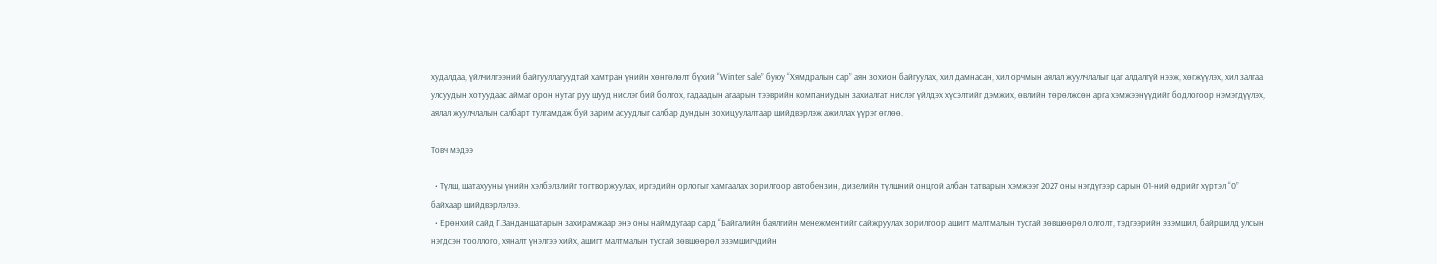худалдаа, үйлчилгээний байгууллагуудтай хамтран үнийн хөнгөлөлт бүхий “Winter sale” буюу “Хямдралын сар” аян зохион байгуулах, хил дамнасан, хил орчмын аялал жуулчлалыг цаг алдалгүй нээж, хөгжүүлэх, хил залгаа улсуудын хотуудаас аймаг орон нутаг руу шууд нислэг бий болгох, гадаадын агаарын тээврийн компаниудын захиалгат нислэг үйлдэх хүсэлтийг дэмжих, өвлийн төрөлжсөн арга хэмжээнүүдийг бодлогоор нэмэгдүүлэх, аялал жуулчлалын салбарт тулгамдаж буй зарим асуудлыг салбар дундын зохицуулалтаар шийдвэрлэж ажиллах үүрэг өглөө.

Товч мэдээ

  • Түлш, шатахууны үнийн хэлбэлзлийг тогтворжуулах, иргэдийн орлогыг хамгаалах зорилгоор автобензин, дизелийн түлшний онцгой албан татварын хэмжээг 2027 оны нэгдүгээр сарын 01-ний өдрийг хүртэл “0” байхаар шийдвэрлэлээ.
  • Ерөнхий сайд Г.Занданшатарын захирамжаар энэ оны наймдугаар сард “Байгалийн баялгийн менежментийг сайжруулах зорилгоор ашигт малтмалын тусгай зөвшөөрөл олголт, тэдгээрийн эзэмшил, байршилд улсын нэгдсэн тооллого, хяналт үнэлгээ хийх, ашигт малтмалын тусгай зөвшөөрөл эзэмшигчдийн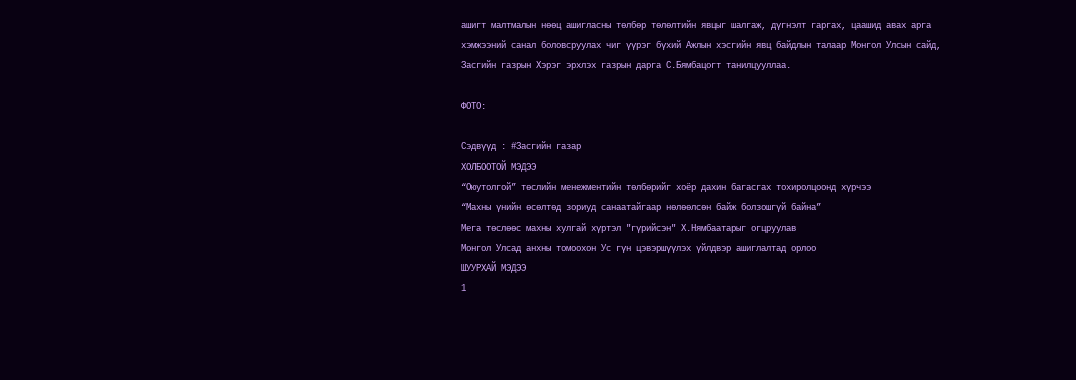ашигт малтмалын нөөц ашигласны төлбөр төлөлтийн явцыг шалгаж, дүгнэлт гаргах, цаашид авах арга хэмжээний санал боловсруулах чиг үүрэг бүхий Ажлын хэсгийн явц байдлын талаар Монгол Улсын сайд, Засгийн газрын Хэрэг эрхлэх газрын дарга С.Бямбацогт танилцууллаа.

ФОТО:

Сэдвүүд : #Засгийн газар
ХОЛБООТОЙ МЭДЭЭ
“Оюутолгой” төслийн менежментийн төлбөрийг хоёр дахин багасгах тохиролцоонд хүрчээ
“Махны үнийн өсөлтөд зориуд санаатайгаар нөлөөлсөн байж болзошгүй байна”
Мега төслөөс махны хулгай хүртэл "гүрийсэн" Х.Нямбаатарыг огцруулав
Монгол Улсад анхны томоохон Ус гүн цэвэршүүлэх үйлдвэр ашиглалтад орлоо
ШУУРХАЙ МЭДЭЭ
1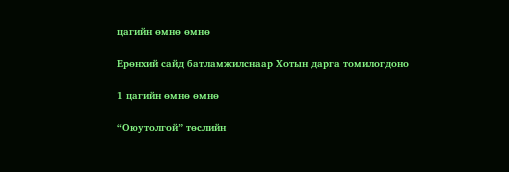цагийн өмнө өмнө

Ерөнхий сайд батламжилснаар Хотын дарга томилогдоно

1 цагийн өмнө өмнө

“Оюутолгой” төслийн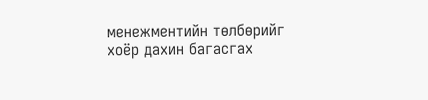менежментийн төлбөрийг хоёр дахин багасгах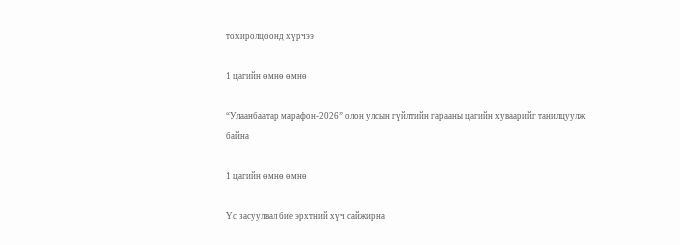тохиролцоонд хүрчээ

1 цагийн өмнө өмнө

“Улаанбаатар марафон-2026” олон улсын гүйлтийн гарааны цагийн хуваарийг танилцуулж байна

1 цагийн өмнө өмнө

Үс засуулвал бие эрхтний хүч сайжирна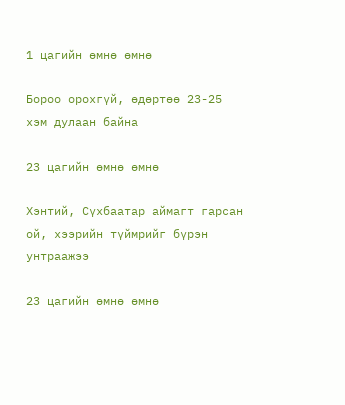1 цагийн өмнө өмнө

Бороо орохгүй, өдөртөө 23-25 хэм дулаан байна

23 цагийн өмнө өмнө

Хэнтий, Сүхбаатар аймагт гарсан ой, хээрийн түймрийг бүрэн унтраажээ

23 цагийн өмнө өмнө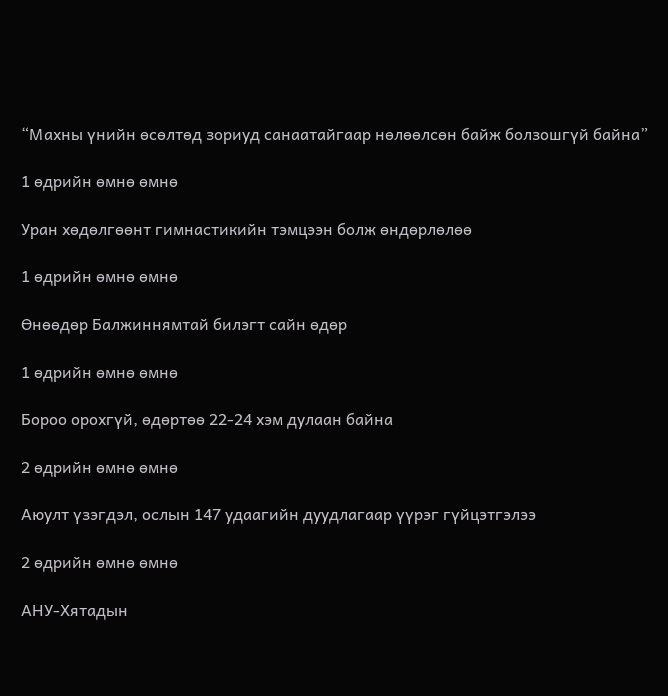“Махны үнийн өсөлтөд зориуд санаатайгаар нөлөөлсөн байж болзошгүй байна”

1 өдрийн өмнө өмнө

Уран хөдөлгөөнт гимнастикийн тэмцээн болж өндөрлөлөө

1 өдрийн өмнө өмнө

Өнөөдөр Балжиннямтай билэгт сайн өдөр

1 өдрийн өмнө өмнө

Бороо орохгүй, өдөртөө 22-24 хэм дулаан байна

2 өдрийн өмнө өмнө

Аюулт үзэгдэл, ослын 147 удаагийн дуудлагаар үүрэг гүйцэтгэлээ

2 өдрийн өмнө өмнө

АНУ-Хятадын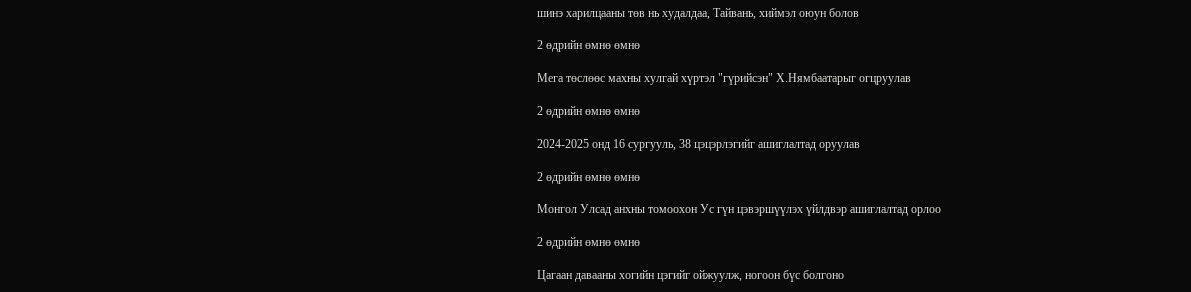шинэ харилцааны төв нь худалдаа, Тайвань, хиймэл оюун болов

2 өдрийн өмнө өмнө

Мега төслөөс махны хулгай хүртэл "гүрийсэн" Х.Нямбаатарыг огцруулав

2 өдрийн өмнө өмнө

2024-2025 онд 16 сургууль, 38 цэцэрлэгийг ашиглалтад оруулав

2 өдрийн өмнө өмнө

Монгол Улсад анхны томоохон Ус гүн цэвэршүүлэх үйлдвэр ашиглалтад орлоо

2 өдрийн өмнө өмнө

Цагаан давааны хогийн цэгийг ойжуулж, ногоон бүс болгоно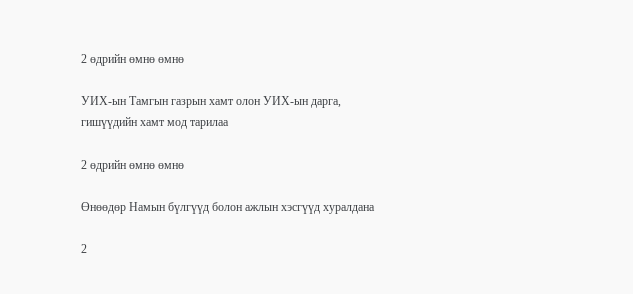2 өдрийн өмнө өмнө

УИХ-ын Тамгын газрын хамт олон УИХ-ын дарга, гишүүдийн хамт мод тарилаа

2 өдрийн өмнө өмнө

Өнөөдөр Намын бүлгүүд болон ажлын хэсгүүд хуралдана

2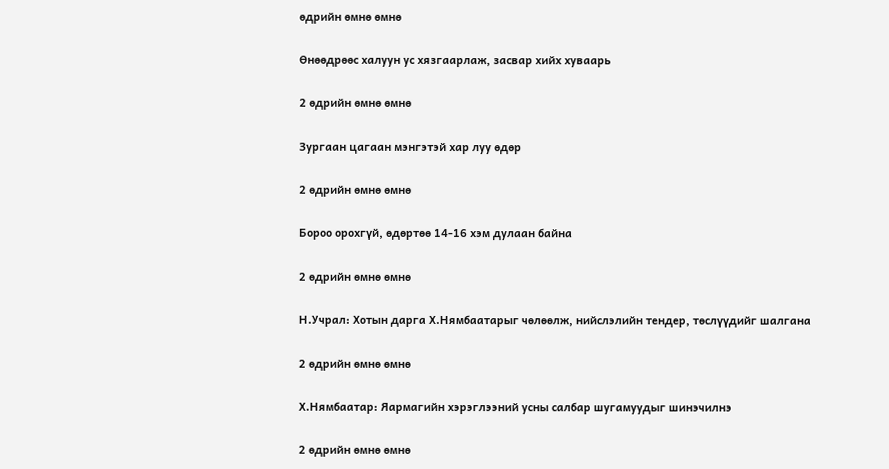өдрийн өмнө өмнө

Өнөөдрөөс халуун ус хязгаарлаж, засвар хийх хуваарь

2 өдрийн өмнө өмнө

Зургаан цагаан мэнгэтэй хар луу өдөр

2 өдрийн өмнө өмнө

Бороо орохгүй, өдөртөө 14-16 хэм дулаан байна

2 өдрийн өмнө өмнө

Н.Учрал: Хотын дарга Х.Нямбаатарыг чөлөөлж, нийслэлийн тендер, төслүүдийг шалгана

2 өдрийн өмнө өмнө

Х.Нямбаатар: Яармагийн хэрэглээний усны салбар шугамуудыг шинэчилнэ

2 өдрийн өмнө өмнө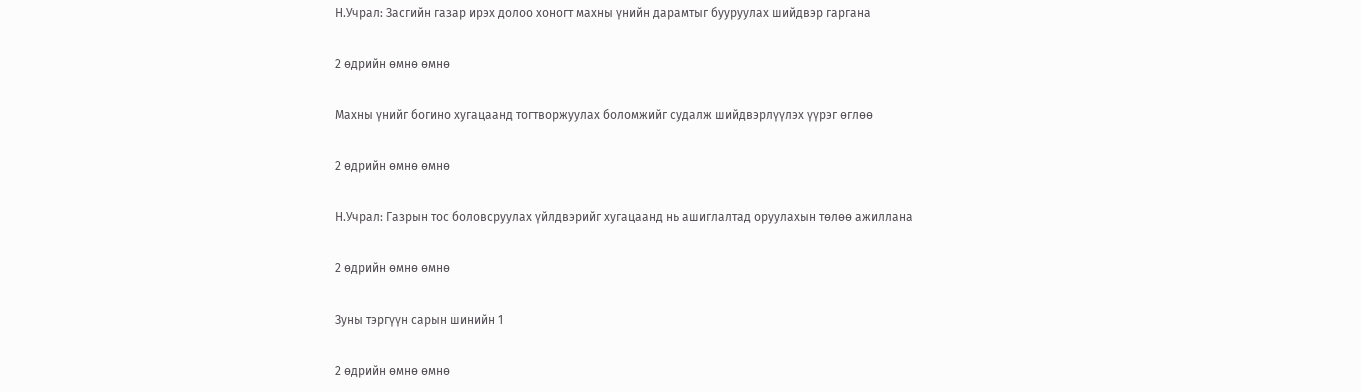Н.Учрал: Засгийн газар ирэх долоо хоногт махны үнийн дарамтыг бууруулах шийдвэр гаргана

2 өдрийн өмнө өмнө

Махны үнийг богино хугацаанд тогтворжуулах боломжийг судалж шийдвэрлүүлэх үүрэг өглөө

2 өдрийн өмнө өмнө

Н.Учрал: Газрын тос боловсруулах үйлдвэрийг хугацаанд нь ашиглалтад оруулахын төлөө ажиллана

2 өдрийн өмнө өмнө

Зуны тэргүүн сарын шинийн 1

2 өдрийн өмнө өмнө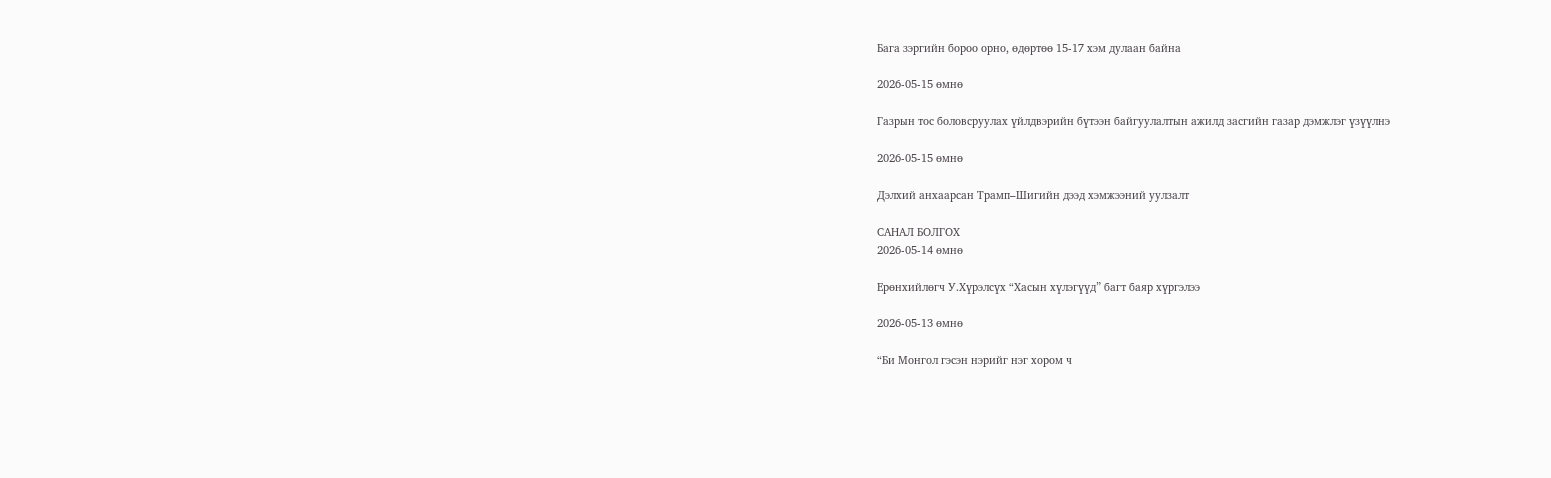Бага зэргийн бороо орно, өдөртөө 15-17 хэм дулаан байна

2026-05-15 өмнө

Газрын тос боловсруулах үйлдвэрийн бүтээн байгуулалтын ажилд засгийн газар дэмжлэг үзүүлнэ

2026-05-15 өмнө

Дэлхий анхаарсан Трамп–Шигийн дээд хэмжээний уулзалт

САНАЛ БОЛГОХ
2026-05-14 өмнө

Ерөнхийлөгч У.Хүрэлсүх “Хасын хүлэгүүд” багт баяр хүргэлээ

2026-05-13 өмнө

“Би Монгол гэсэн нэрийг нэг хором ч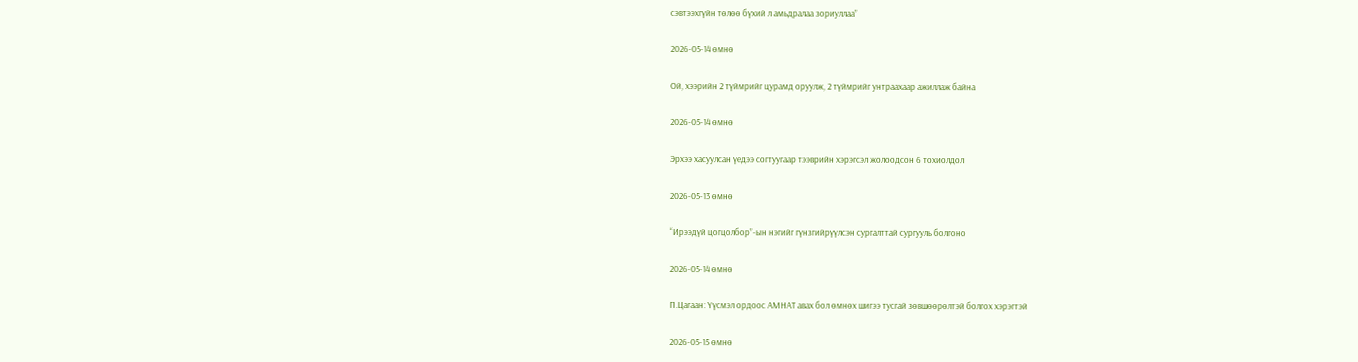сэвтээхгүйн төлөө бүхий л амьдралаа зориуллаа”

2026-05-14 өмнө

Ой, хээрийн 2 түймрийг цурамд оруулж, 2 түймрийг унтраахаар ажиллаж байна

2026-05-14 өмнө

Эрхээ хасуулсан үедээ согтуугаар тээврийн хэрэгсэл жолоодсон 6 тохиолдол

2026-05-13 өмнө

“Ирээдүй цогцолбор”-ын нэгийг гүнзгийрүүлсэн сургалттай сургууль болгоно

2026-05-14 өмнө

П.Цагаан: Үүсмэл ордоос АМНАТ авах бол өмнөх шигээ тусгай зөвшөөрөлтэй болгох хэрэгтэй

2026-05-15 өмнө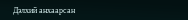Дэлхий анхаарсан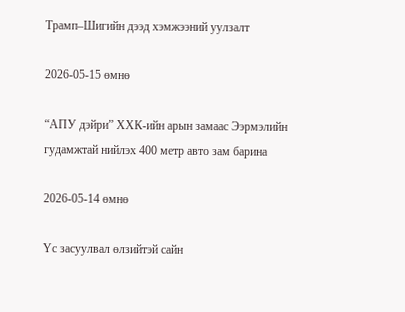Трамп–Шигийн дээд хэмжээний уулзалт

2026-05-15 өмнө

“АПУ дэйри” ХХК-ийн арын замаас Ээрмэлийн гудамжтай нийлэх 400 метр авто зам барина

2026-05-14 өмнө

Үс засуулвал өлзийтэй сайн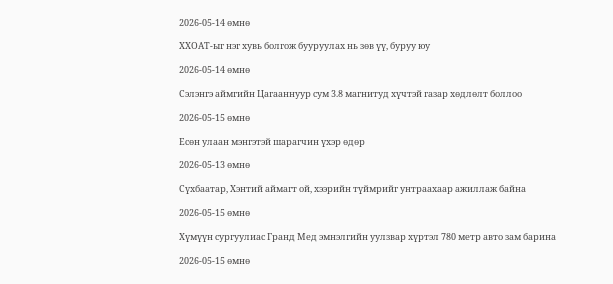2026-05-14 өмнө

ХХОАТ-ыг нэг хувь болгож бууруулах нь зөв үү, буруу юу

2026-05-14 өмнө

Сэлэнгэ аймгийн Цагааннуур сум 3.8 магнитуд хүчтэй газар хөдлөлт боллоо

2026-05-15 өмнө

Есөн улаан мэнгэтэй шарагчин үхэр өдөр

2026-05-13 өмнө

Сүхбаатар, Хэнтий аймагт ой, хээрийн түймрийг унтраахаар ажиллаж байна

2026-05-15 өмнө

Хүмүүн сургуулиас Гранд Мед эмнэлгийн уулзвар хүртэл 780 метр авто зам барина

2026-05-15 өмнө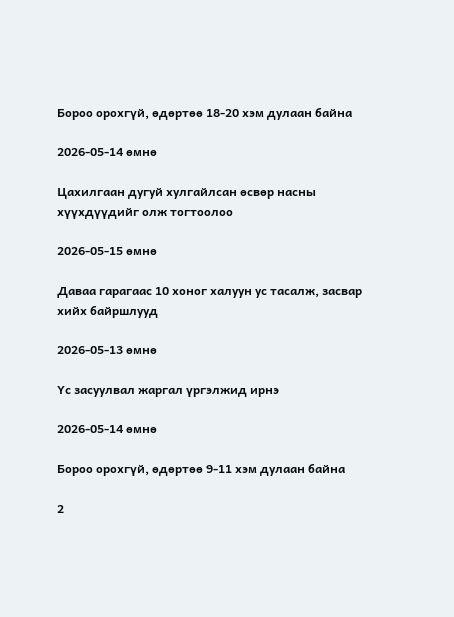Бороо орохгүй, өдөртөө 18-20 хэм дулаан байна

2026-05-14 өмнө

Цахилгаан дугуй хулгайлсан өсвөр насны хүүхдүүдийг олж тогтоолоо

2026-05-15 өмнө

Даваа гарагаас 10 хоног халуун ус тасалж, засвар хийх байршлууд

2026-05-13 өмнө

Үс засуулвал жаргал үргэлжид ирнэ

2026-05-14 өмнө

Бороо орохгүй, өдөртөө 9-11 хэм дулаан байна

2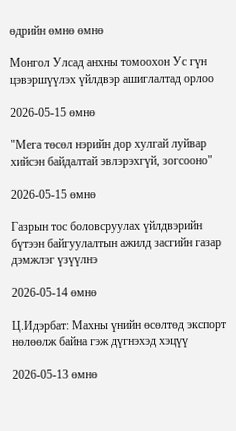өдрийн өмнө өмнө

Монгол Улсад анхны томоохон Ус гүн цэвэршүүлэх үйлдвэр ашиглалтад орлоо

2026-05-15 өмнө

"Мега төсөл нэрийн дор хулгай луйвар хийсэн байдалтай эвлэрэхгүй, зогсооно"

2026-05-15 өмнө

Газрын тос боловсруулах үйлдвэрийн бүтээн байгуулалтын ажилд засгийн газар дэмжлэг үзүүлнэ

2026-05-14 өмнө

Ц.Идэрбат: Махны үнийн өсөлтөд экспорт нөлөөлж байна гэж дүгнэхэд хэцүү

2026-05-13 өмнө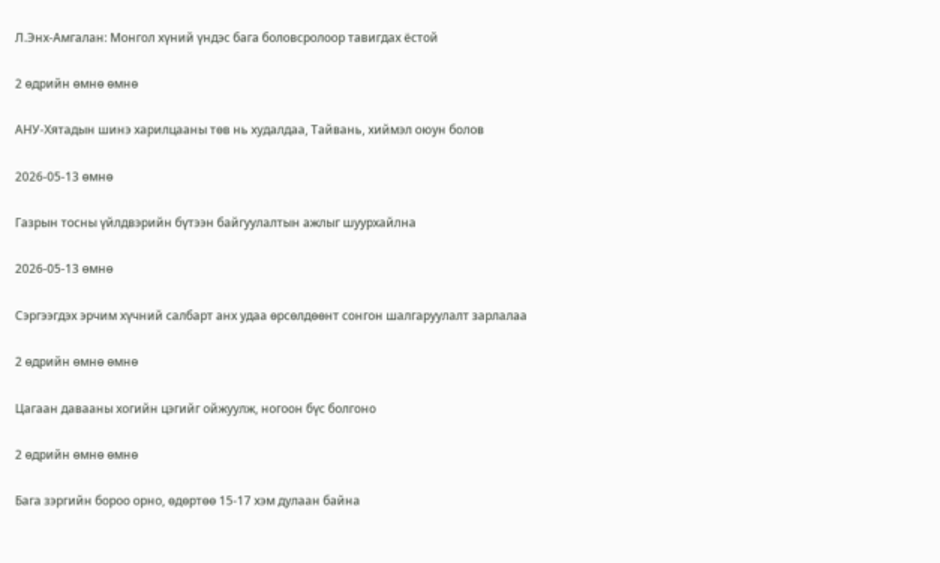Л.Энх-Амгалан: Монгол хүний үндэс бага боловсролоор тавигдах ёстой

2 өдрийн өмнө өмнө

АНУ-Хятадын шинэ харилцааны төв нь худалдаа, Тайвань, хиймэл оюун болов

2026-05-13 өмнө

Газрын тосны үйлдвэрийн бүтээн байгуулалтын ажлыг шуурхайлна

2026-05-13 өмнө

Сэргээгдэх эрчим хүчний салбарт анх удаа өрсөлдөөнт сонгон шалгаруулалт зарлалаа

2 өдрийн өмнө өмнө

Цагаан давааны хогийн цэгийг ойжуулж, ногоон бүс болгоно

2 өдрийн өмнө өмнө

Бага зэргийн бороо орно, өдөртөө 15-17 хэм дулаан байна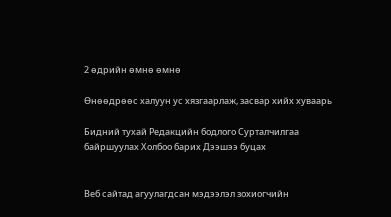2 өдрийн өмнө өмнө

Өнөөдрөөс халуун ус хязгаарлаж, засвар хийх хуваарь

Бидний тухай Редакцийн бодлого Сурталчилгаа байршуулах Холбоо барих Дээшээ буцах


Веб сайтад агуулагдсан мэдээлэл зохиогчийн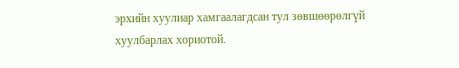эрхийн хуулиар хамгаалагдсан тул зөвшөөрөлгүй хуулбарлах хориотой.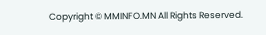Copyright © MMINFO.MN All Rights Reserved.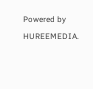Powered by HUREEMEDIA.